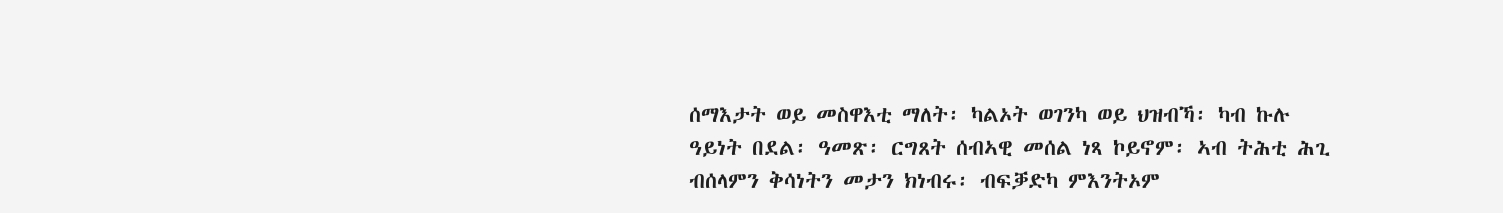ሰማእታት ወይ መስዋእቲ ማለት፡ ካልኦት ወገንካ ወይ ህዝብኻ፡ ካብ ኩሉ ዓይነት በደል፡ ዓመጽ፡ ርግጸት ሰብኣዊ መሰል ነጻ ኮይኖም፡ ኣብ ትሕቲ ሕጊ ብሰላምን ቅሳነትን መታን ክነብሩ፡ ብፍቓድካ ምእንትኦም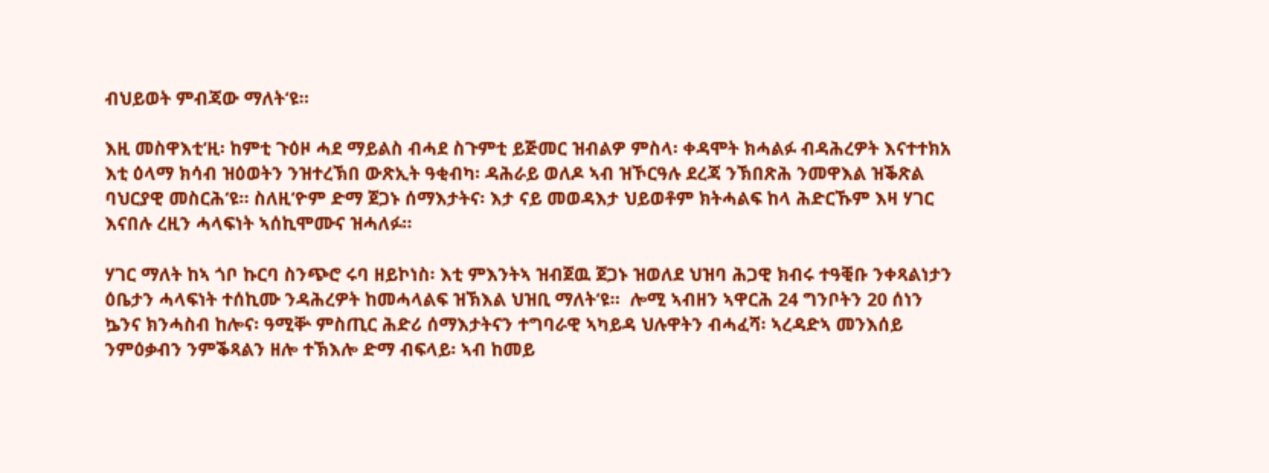ብህይወት ምብጃው ማለት‘ዩ።

እዚ መስዋእቲ‘ዚ፡ ከምቲ ጉዕዞ ሓደ ማይልስ ብሓደ ስጉምቲ ይጅመር ዝብልዎ ምስላ፡ ቀዳሞት ክሓልፉ ብዳሕረዎት እናተተክአ እቲ ዕላማ ክሳብ ዝዕወትን ንዝተረኽበ ውጽኢት ዓቂብካ፡ ዳሕራይ ወለዶ ኣብ ዝኾርዓሉ ደረጃ ንኽበጽሕ ንመዋእል ዝቕጽል ባህርያዊ መስርሕ‘ዩ። ስለዚ‘ዮም ድማ ጀጋኑ ሰማእታትና፡ እታ ናይ መወዳእታ ህይወቶም ክትሓልፍ ከላ ሕድርኹም እዛ ሃገር እናበሉ ረዚን ሓላፍነት ኣሰኪሞሙና ዝሓለፉ።

ሃገር ማለት ከኣ ጎቦ ኩርባ ስንጭሮ ሩባ ዘይኮነስ፡ እቲ ምእንትኣ ዝብጀዉ ጀጋኑ ዝወለደ ህዝባ ሕጋዊ ክብሩ ተዓቒቡ ንቀጻልነታን ዕቤታን ሓላፍነት ተሰኪሙ ንዳሕረዎት ከመሓላልፍ ዝኽእል ህዝቢ ማለት‘ዩ።  ሎሚ ኣብዘን ኣዋርሕ 24 ግንቦትን 20 ሰነን ኴንና ክንሓስብ ከሎና፡ ዓሚቝ ምስጢር ሕድሪ ሰማእታትናን ተግባራዊ ኣካይዳ ህሉዋትን ብሓፈሻ፡ ኣረዳድኣ መንእሰይ ንምዕቃብን ንምቕጻልን ዘሎ ተኽእሎ ድማ ብፍላይ፡ ኣብ ከመይ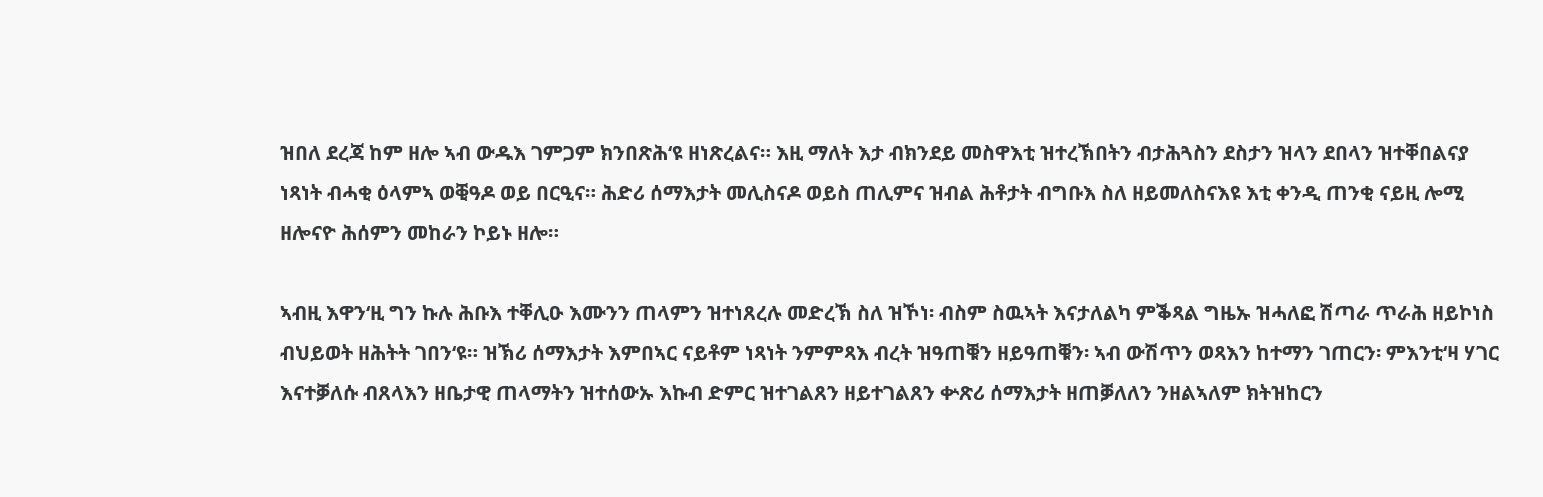ዝበለ ደረጃ ከም ዘሎ ኣብ ውዱእ ገምጋም ክንበጽሕ‘ዩ ዘነጽረልና። እዚ ማለት እታ ብክንደይ መስዋእቲ ዝተረኽበትን ብታሕጓስን ደስታን ዝላን ደበላን ዝተቐበልናያ ነጻነት ብሓቂ ዕላምኣ ወቒዓዶ ወይ በርዒና። ሕድሪ ሰማእታት መሊስናዶ ወይስ ጠሊምና ዝብል ሕቶታት ብግቡእ ስለ ዘይመለስናእዩ እቲ ቀንዲ ጠንቂ ናይዚ ሎሚ ዘሎናዮ ሕሰምን መከራን ኮይኑ ዘሎ።

ኣብዚ እዋን‘ዚ ግን ኩሉ ሕቡእ ተቐሊዑ እሙንን ጠላምን ዝተነጸረሉ መድረኽ ስለ ዝኾነ፡ ብስም ስዉኣት እናታለልካ ምቕጻል ግዜኡ ዝሓለፎ ሽጣራ ጥራሕ ዘይኮነስ ብህይወት ዘሕትት ገበን‘ዩ። ዝኽሪ ሰማእታት እምበኣር ናይቶም ነጻነት ንምምጻእ ብረት ዝዓጠቑን ዘይዓጠቑን፡ ኣብ ውሽጥን ወጻእን ከተማን ገጠርን፡ ምእንቲ‘ዛ ሃገር እናተቓለሱ ብጸላእን ዘቤታዊ ጠላማትን ዝተሰውኡ እኩብ ድምር ዝተገልጸን ዘይተገልጸን ቍጽሪ ሰማእታት ዘጠቓለለን ንዘልኣለም ክትዝከርን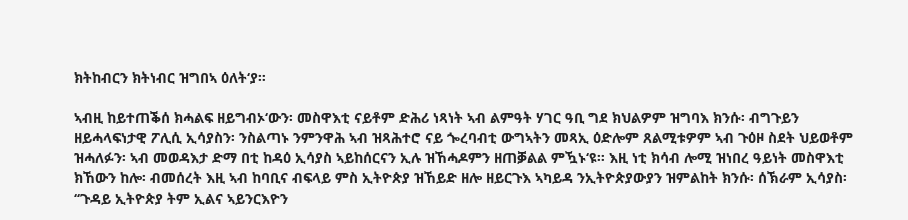ክትከብርን ክትነብር ዝግበኣ ዕለት‘ያ።

ኣብዚ ከይተጠቕሰ ክሓልፍ ዘይግብኦ‘ውን፡ መስዋእቲ ናይቶም ድሕሪ ነጻነት ኣብ ልምዓት ሃገር ዓቢ ግደ ክህልዎም ዝግባእ ክንሱ፡ ብግጉይን ዘይሓላፍነታዊ ፖሊሲ ኢሳያስን፡ ንስልጣኑ ንምንዋሕ ኣብ ዝጻሕተሮ ናይ ጐረባብቲ ውግኣትን መጻኢ ዕድሎም ጸልሚቱዎም ኣብ ጉዕዞ ስደት ህይወቶም ዝሓለፉን፡ ኣብ መወዳእታ ድማ በቲ ከዳዕ ኢሳያስ ኣይከሰርናን ኢሉ ዝኸሓዶምን ዘጠቓልል ምዃኑ‘ዩ። እዚ ነቲ ክሳብ ሎሚ ዝነበረ ዓይነት መስዋእቲ ክኸውን ከሎ፡ ብመሰረት እዚ ኣብ ከባቢና ብፍላይ ምስ ኢትዮጵያ ዝኸይድ ዘሎ ዘይርጉእ ኣካይዳ ንኢትዮጵያውያን ዝምልከት ክንሱ፡ ሰኽራም ኢሳያስ፡ ‘‘ጉዳይ ኢትዮጵያ ትም ኢልና ኣይንርእዮን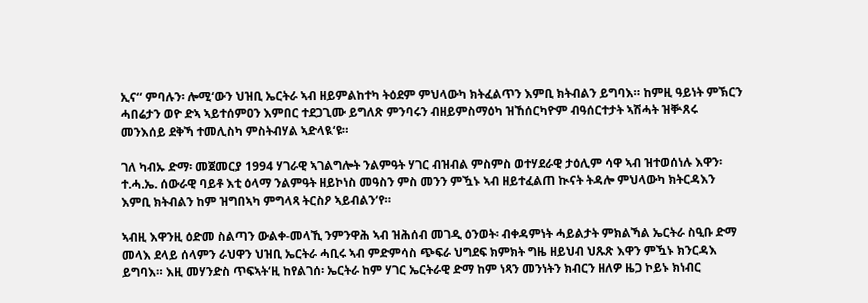ኢና‘‘ ምባሉን፡ ሎሚ‘ውን ህዝቢ ኤርትራ ኣብ ዘይምልከተካ ትዕደም ምህላውካ ክትፈልጥን እምቢ ክትብልን ይግባእ። ከምዚ ዓይነት ምኽርን ሓበሬታን ወዮ ድኣ ኣይተሰምዐን እምበር ተደጋጊሙ ይግለጽ ምንባሩን ብዘይምስማዕካ ዝኸሰርካዮም ብዓሰርተታት ኣሽሓት ዝቝጸሩ መንእሰይ ደቅኻ ተመሊስካ ምስትብሃል ኣድላዪ‘ዩ።

ገለ ካብኡ ድማ፡ መጀመርያ 1994 ሃገራዊ ኣገልግሎት ንልምዓት ሃገር ብዝብል ምስምስ ወተሃደራዊ ታዕሊም ሳዋ ኣብ ዝተወሰነሉ እዋን፡ ተ.ሓ.ኤ. ሰውራዊ ባይቶ እቲ ዕላማ ንልምዓት ዘይኮነስ መዓስን ምስ መንን ምዃኑ ኣብ ዘይተፈልጠ ኲናት ትዳሎ ምህላውካ ክትርዳእን እምቢ ክትብልን ከም ዝግበኣካ ምግላጻ ትርስዖ ኣይብልን‘የ።

ኣብዚ እዋንዚ ዕድመ ስልጣን ውልቀ-መላኺ ንምንዋሕ ኣብ ዝሕሰብ መገዲ ዕንወት፡ ብቀዳምነት ሓይልታት ምክልኻል ኤርትራ ስዒቡ ድማ መላእ ደላይ ሰላምን ራህዋን ህዝቢ ኤርትራ ሓቢሩ ኣብ ምድምሳስ ጭፍራ ህግደፍ ክምክት ግዜ ዘይህብ ህጹጽ እዋን ምዃኑ ክንርዳእ ይግባእ። እዚ መሃንድስ ጥፍኣት‘ዚ ከየልገሰ፡ ኤርትራ ከም ሃገር ኤርትራዊ ድማ ከም ነጻን መንነትን ክብርን ዘለዎ ዜጋ ኮይኑ ክነብር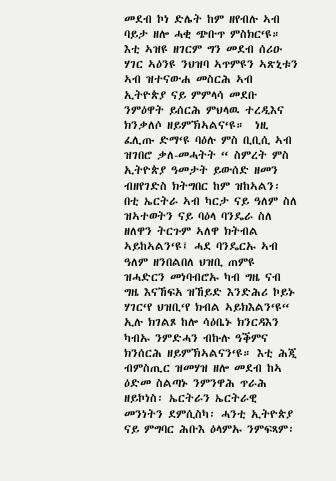መደብ ኮነ ድሌት ከም ዘየብሉ ኣብ ባይታ ዘሎ ሓቂ ጭቡጥ ምስክር‘ዩ። እቲ ኣዝዩ ዘገርም ግን መደብ ሰሪዑ ሃገር ኣዕንዩ ንህዝባ ኣጥምዩን ኣጽኒቱን ኣብ ዝተናውሐ መስርሕ ኣብ ኢትዮጵያ ናይ ምምላሳ መደቡ ንምዕዋት ይሰርሕ ምህላዉ ተረዲእና ክንቃለሶ ዘይምኽኣልና‘ዩ።  ነዚ ፈሊጡ ድማ‘ዩ ባዕሉ ምስ ቢቢሲ ኣብ ዝገበሮ ቃለ-መሓትት “ ስምረት ምስ ኢትዮጵያ ዓመታት ይውሰድ ዘመን ብዘየገድስ ክትግበር ከም ዝከኣልን፡ በቲ ኤርትራ ኣብ ካርታ ናይ ዓለም ስለ ዝኣተወትን ናይ ባዕላ ባንዴራ ስለ ዘለዋን ትርጉም ኣለዋ ክትብል ኣይከኣልን‘ዩ፤ ሓደ ባንዴርኡ ኣብ ዓለም ዘንበልበለ ህዝቢ ጠምዩ ዝሓድርን መነባብሮኡ ካብ ግዜ ናብ ግዜ እናኸፍአ ዝኸይድ እንድሕሪ ኮይኑ ሃገር‘የ ህዝቢ‘የ ክብል ኣይክእልን‘ዩ“ ኢሉ ክገልጾ ከሎ ሳዕቤኑ ክንርዳእን ካብኡ ንምድሓን ብኩሉ ዓቕምና ክንሰርሕ ዘይምኽኣልናን‘ዩ። እቲ ሕጂ ብምስጢር ዝመሃዝ ዘሎ መደብ ከኣ ዕድመ ስልጣኑ ንምንዋሕ ጥራሕ ዘይኮነስ፡ ኤርትራን ኤርትራዊ መንነትን ደምሲስካ፡ ሓንቲ ኢትዮጵያ ናይ ምግባር ሕቡእ ዕላምኡ ንምፍጻም፡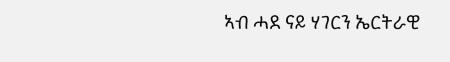ኣብ ሓደ ናይ ሃገርን ኤርትራዊ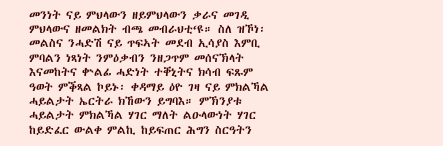መንነት ናይ ምህላውን ዘይምህላውን ቃራና መገዲ ምህላውና ዘመልክት ብጫ መብራህቲ‘ዩ። ስለ ዝኾነ፡ መልስና ንሓድሽ ናይ ጥፍኣት መደብ ኢሳያስ እምቢ ምባልን ነጻነት ንምዕቃብን ንዘጋጥም መሰናኽላት እናመከትና ቍልፊ ሓድነት ተቐኒትና ክሳብ ፍጹም ዓወት ምቕጻል ኮይኑ፡ ቀዳማይ ዕዮ ገዛ ናይ ምክልኻል ሓይልታት ኤርትራ ክኸውን ይግባእ። ምኽንያቱ ሓይልታት ምክልኻል ሃገር ማለት ልዑላውነት ሃገር ከይድፈር ውልቀ ምልኪ ከይፍጠር ሕግን ስርዓትን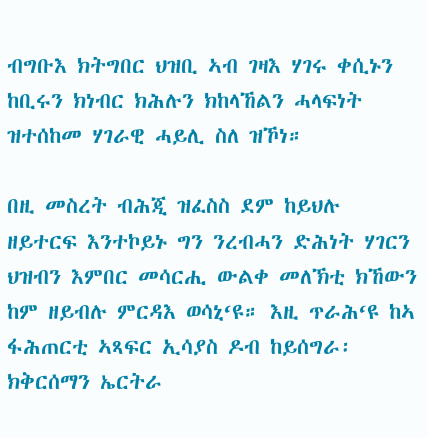ብግቡእ ክትግበር ህዝቢ ኣብ ገዛእ ሃገሩ ቀሲኑን ከቢሩን ክነብር ክሕሉን ክከላኸልን ሓላፍነት ዝተሰከመ ሃገራዊ ሓይሊ ስለ ዝኾነ።

በዚ መስረት ብሕጂ ዝፈስስ ደም ከይህሉ ዘይተርፍ እንተኮይኑ ግን ንረብሓን ድሕነት ሃገርን ህዝብን እምበር መሳርሒ ውልቀ መለኽቲ ክኸውን ከም ዘይብሉ ምርዳእ ወሳኒ‘ዩ። እዚ ጥራሕ‘ዩ ከኣ ፋሕጠርቲ ኣጻፍር ኢሳያስ ዶብ ከይሰግራ፡ ክቅርሰማን ኤርትራ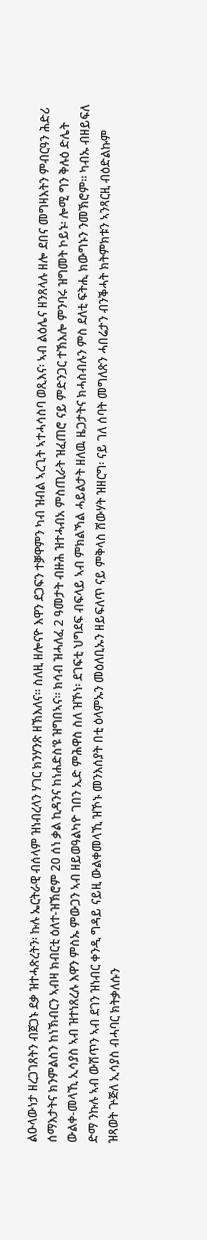ልዑላውነታ ዘረጋገጸትን ብጀጋኑ ደቃ ዝተሓጽረትን፡ ኩሉ ኤርትራዊ ብሰላም ዝነብረላን ሃገር ክንሃንጽ ዘኽእለና። ስለዚ ዘሎናዮ እዋን ደጋፍን ተቓዋምን ካብ ዝብል ኣረጊት ኣተሓሳስባ ወጺእና፡ ኣብ ልዕሌና ዘንጸላሉ ዘሎ ደበና መግዛእትን ምብርዓን ሕድሪ ሰማእታትና ክንምልስን ከነኽብርን ኣብዛ ክብርቲ ዕለተ-ዝኽሮም 20 ሰነ ቃል ኪዳንና ከነሐድስ‘ዩ ዝግበኣና። ክሳብ ዝሓለፈ 2 ዓመታት ብዙሕ ዝተሓብአ ምስጢራት ዝፈጠሮ ናይ ምድንጋር ተኽእሎ ምንባሩ ዝግመት ኮይኑ፡ ሎሚ ግን ቅሉዕ ድሌት ውልቀ-መላኺ ኢሳያስ ኣብ ዝተነጸረሉ እዋን ምስኡ ምውጋን ኣብ ዘይወዓልካዮ ገበን ኢድ ምሕዋስ ስለ ዝኾነ፡ ደገፍቲ ህግደፍ ብፍላይ ኣብ ምክልኻል ሓይልታት ዘለዉ ዜጋታትና ክሓስብሉን ምስ ደለቲ ፍትሒ ክውግኑን ንመኽሮም። ካብኡ ብዘይፍለ ድማ ንኩሉ ኣብ ውሽጥን ኣብ ደገን ዝነብር ቀንዲ ግዳይ ናይዚ ውልቀመላኺ ዝኾኑ መንእሰያት በቲ ዕላምኡን መዕለቢኡን ዘይፍለጥ ናይ ምቅላስ ሸውሃት ዝዘርግ፡ ናይ ገለ ሰባት መግለጽን ሓበሬታን ብንቕሓት ክትምክቱን ኣንጻርዚ ብዕድልኩም ዝጻወት ጕጅለ ኢሳያስ ብሓባር ክትቃለሱን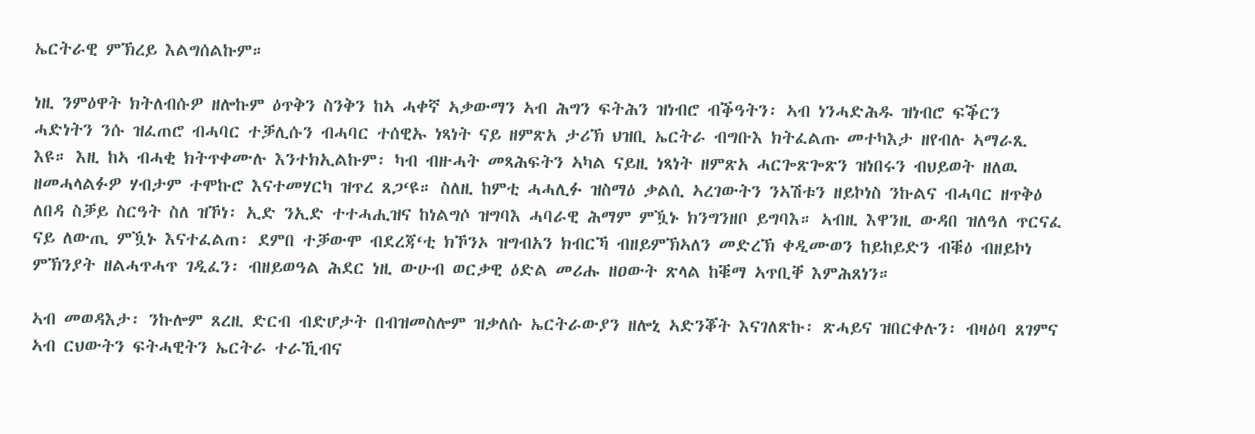ኤርትራዊ ምኽረይ እልግሰልኩም።

ነዚ ንምዕዋት ክትለብሱዎ ዘሎኩም ዕጥቅን ስንቅን ከኣ ሓቀኛ ኣቃውማን ኣብ ሕግን ፍትሕን ዝነብሮ ብቕዓትን፡ ኣብ ነንሓድሕዱ ዝነብሮ ፍቕርን ሓድነትን ንሱ ዝፈጠሮ ብሓባር ተቓሊሱን ብሓባር ተሰዊኡ ነጻነት ናይ ዘምጽአ ታሪኽ ህዝቢ ኤርትራ ብግቡእ ክትፈልጡ መተካእታ ዘየብሉ ኣማራጺ እዩ። እዚ ከኣ ብሓቂ ክትጥቀሙሉ እንተክኢልኩም፡ ካብ ብዙሓት መጻሕፍትን ኣካል ናይዚ ነጻነት ዘምጽአ ሓርጐጽጐጽን ዝነበሩን ብህይወት ዘለዉ ዘመሓላልፉዎ ሃብታም ተሞኩሮ እናተመሃርካ ዝጥረ ጸጋ‘ዩ። ስለዚ ከምቲ ሓሓሊፉ ዝስማዕ ቃልሲ ኣረገውትን ንኣሽቱን ዘይኮነስ ንኩልና ብሓባር ዘጥቅዕ ለበዳ ስቓይ ስርዓት ስለ ዝኾነ፡ ኢድ ንኢድ ተተሓሒዝና ከነልግሶ ዝግባእ ሓባራዊ ሕማም ምዃኑ ክንግንዘቦ ይግባእ። ኣብዚ እዋንዚ ውዳበ ዝለዓለ ጥርናፈ ናይ ለውጢ ምዃኑ እናተፈልጠ፡ ደምበ ተቓውሞ ብደረጃ‘ቲ ክኾንኦ ዝግብአን ክብርኻ ብዘይምኽኣለን መድረኽ ቀዲሙወን ከይከይድን ብቑዕ ብዘይኮነ ምኽንያት ዘልሓጥሓጥ ገዲፈን፡ ብዘይወዓል ሕደር ነዚ ውሁብ ወርቃዊ ዕድል መሪሑ ዘዐውት ጽላል ከቑማ ኣጥቢቐ እምሕጸነን።

ኣብ መወዳእታ፡ ንኩሎም ጸረዚ ድርብ ብድሆታት በብዝመስሎም ዝቃለሱ ኤርትራውያን ዘሎኒ ኣድንቖት እናገለጽኩ፡ ጽሓይና ዝበርቀሉን፡ ብዛዕባ ጸገምና ኣብ ርህውትን ፍትሓዊትን ኤርትራ ተራኺብና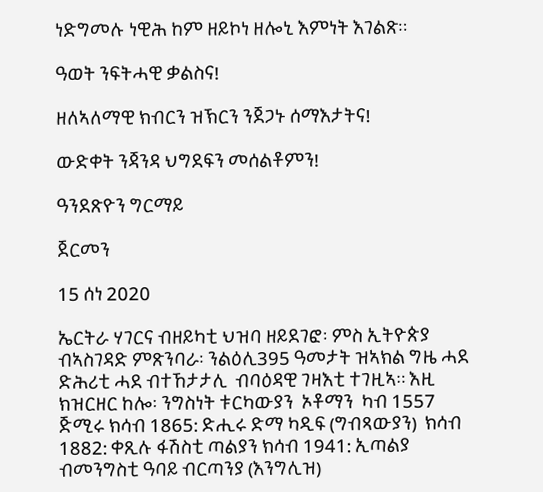ነድግመሉ ነዊሕ ከም ዘይኮነ ዘሎኒ እምነት እገልጽ።

ዓወት ንፍትሓዊ ቃልስና!

ዘለኣለማዊ ክብርን ዝኽርን ንጀጋኑ ሰማእታትና!

ውድቀት ንጃንዳ ህግደፍን መሰልቶምን!

ዓንደጽዮን ግርማይ

ጀርመን

15 ሰነ 2020

ኤርትራ ሃገርና ብዘይካቲ ህዝባ ዘይደገፎ፡ ምስ ኢትዮጵያ ብኣስገዳድ ምጽንባራ፡ ንልዕሊ395 ዓመታት ዝኣክል ግዜ ሓደ ድሕሪቲ ሓደ ብተኸታታሊ  ብባዕዳዊ ገዛእቲ ተገዚኣ። እዚ ክዝርዘር ከሎ፡ ንግስነት ቱርካውያን  ኦቶማን  ካብ 1557 ጅሚሩ ክሳብ 1865: ድሒሩ ድማ ካዲፍ (ግብጻውያን)  ክሳብ 1882: ቀጺሉ ፋሽስቲ ጣልያን ክሳብ 1941: ኢጣልያ ብመንግስቲ ዓባይ ብርጣንያ (እንግሊዝ)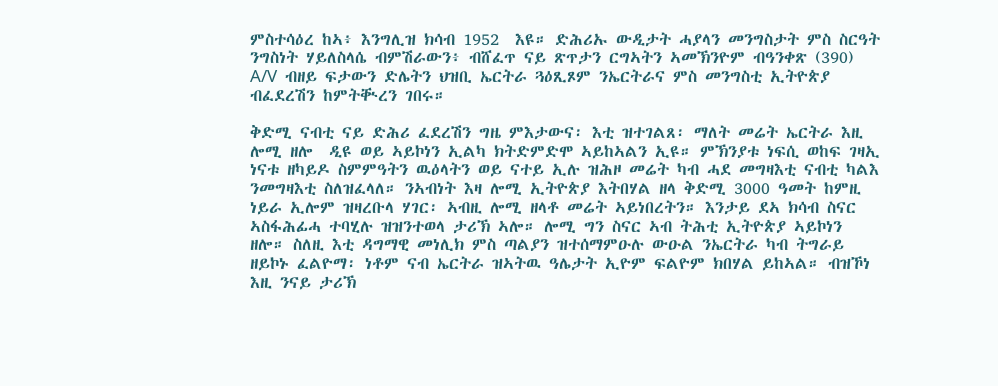ምስተሳዕረ ከኣ፥ እንግሊዝ ክሳብ 1952  እዩ። ድሕሪኡ ውዲታት ሓያላን መንግስታት ምስ ስርዓት ንግስነት ሃይለስላሴ ብምሽራውን፥ ብሸፈጥ ናይ ጽጥታን ርግኣትን ኣመኽንዮም ብዓንቀጽ (390) A/V  ብዘይ ፍታውን ድሌትን ህዝቢ ኤርትራ ጓዕጺጾም ንኤርትራና ምስ መንግስቲ ኢትዮጵያ ብፈደረሽን ከምትቚረን ገበሩ።

ቅድሚ ናብቲ ናይ ድሕሪ ፈደረሽን ግዜ ምእታውና፡ እቲ ዝተገልጸ፡ ማለት መሬት ኤርትራ እዚ ሎሚ ዘሎ  ዲዩ ወይ ኣይኮነን ኢልካ ክትድምድሞ ኣይከኣልን ኢዩ። ምኽንያቱ ነፍሲ ወከፍ ገዛኢ ነናቱ ዘካይዶ ስምምዓትን ዉዕላትን ወይ ናተይ ኢሉ ዝሕዞ መሬት ካብ ሓደ መግዛእቲ ናብቲ ካልእ ንመግዛእቲ ስለዝፈላለ። ንኣብነት እዛ ሎሚ ኢትዮጵያ እትበሃል ዘላ ቅድሚ 3000 ዓመት ከምዚ ነይራ ኢሎም ዝዛረቡላ ሃገር፡ ኣብዚ ሎሚ ዘላቶ መሬት ኣይነበረትን። እንታይ ደኣ ክሳብ ስናር  ኣስፋሕፊሓ ተባሂሉ ዝዝንተወላ ታሪኽ ኣሎ። ሎሚ ግን ስናር ኣብ ትሕቲ ኢትዮጵያ ኣይኮነን ዘሎ። ስለዚ እቲ ዳግማዊ መነሊክ ምስ ጣልያን ዝተሰማምዑሉ ውዑል ንኤርትራ ካብ ትግራይ ዘይኮኑ ፈልዮማ፡ ነቶም ናብ ኤርትራ ዝኣትዉ ዓሌታት ኢዮም ፍልዮም ክበሃል ይከኣል። ብዝኾነ እዚ ንናይ ታሪኽ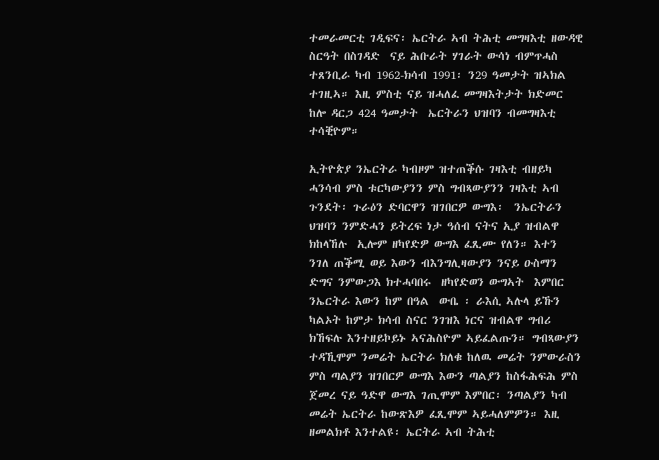ተመራመርቲ ገዲፍና፡ ኤርትራ ኣብ ትሕቲ መግዛእቲ ዘውዳዊ ስርዓት በስገዳድ  ናይ ሕቡራት ሃገራት ውሳነ ብምጥሓስ ተጸንቢራ ካብ 1962-ክሳብ 1991፡ ን29 ዓመታት ዝኣክል ተገዚኣ። እዚ ምስቲ ናይ ዝሓለፈ መግዛእትታት ክድመር ከሎ ዳርጋ 424 ዓመታት  ኤርትራን ህዝባን ብመግዛእቲ ተሳቒዮም።

ኢትዮጵያ ንኤርትራ ካብዞም ዝተጠቕሱ ገዛእቲ ብዘይካ ሓንሳብ ምስ ቱርካውያንን ምስ ግብጻውያንን ገዛእቲ ኣብ ጉንደት፡ ጉራዕን ድባርዋን ዝገበርዎ ውግእ፡  ንኤርትራን ህዝባን ንምድሓን ይትረፍ ነታ ዓሰብ ናትና ኢያ ዝብልዋ ክከላኸሉ  ኢሎም ዘካየድዎ ውግእ ፈጺሙ የለን። እተን  ንገለ ጠቕሚ ወይ እውን ብእንግሊዛውያን ንናይ ዑስማን ድግና ንምውጋእ ክተሓባበሩ  ዘካየድወን ውግኣት  እምበር ንኤርትራ እውን ከም በዓል  ውቤ ፡ ራእሲ ኣሉላ ይኹን ካልኦት ከምታ ክሳብ ስናር ንገዝእ ነርና ዝብልዋ ግብሪ ክኸፍሉ እንተዘይኮይኑ ኣናሕስዮም ኣይፈልጡን። ግብጻውያን ተዳኺሞም ንመሬት ኤርትራ ክለቁ ከለዉ መሬት ንምውራስን  ምስ ጣልያን ዝገበርዎ ውግእ እውን ጣልያን ከስፋሕፍሕ ምስ ጀመረ ናይ ዓድዋ ውግእ ገጢሞም እምበር፡ ንጣልያን ካብ መሬት ኤርትራ ከውጽእዎ ፈጺሞም ኣይሓለምዎን። እዚ ዘመልክቶ እንተልዩ፡ ኤርትራ ኣብ ትሕቲ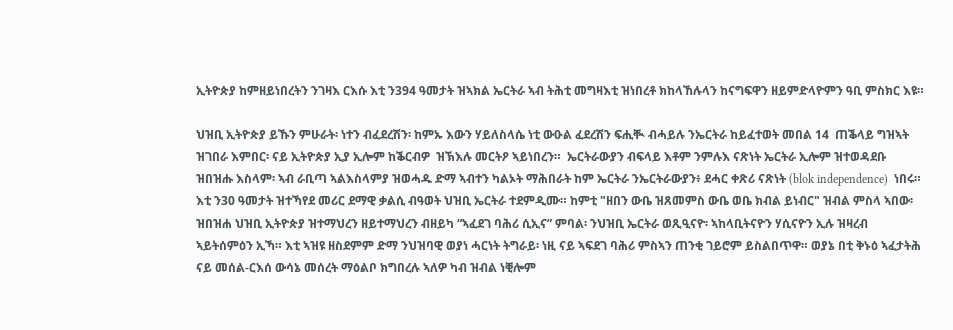ኢትዮጵያ ከምዘይነበረትን ንገዛእ ርእሱ እቲ ን394 ዓመታት ዝኣክል ኤርትራ ኣብ ትሕቲ መግዛእቲ ዝነበረቶ ክከላኸሉላን ከናግፍዋን ዘይምድላዮምን ዓቢ ምስክር እዩ።

ህዝቢ ኢትዮጵያ ይኹን ምሁራት፡ ነተን ብፈደረሽን፡ ከምኡ እውን ሃይለስላሴ ነቲ ውዑል ፈደረሽን ፍሒቚ ብሓይሉ ንኤርትራ ከይፈተወት መበል 14  ጠቕላይ ግዝኣት ዝገበራ እምበር፡ ናይ ኢትዮጵያ ኢያ ኢሎም ከቕርብዎ  ዝኽእሉ መርትዖ ኣይነበረን።  ኤርትራውያን ብፍላይ እቶም ንምሉእ ናጽነት ኤርትራ ኢሎም ዝተወዳደቡ ዝበዝሑ እስላም፡ ኣብ ራቢጣ ኣልእስላምያ ዝወሓዱ ድማ ኣብተን ካልኦት ማሕበራት ከም ኤርትራ ንኤርትራውያን፥ ደሓር ቀጽሪ ናጽነት (blok independence)  ነበሩ። እቲ ን30 ዓመታት ዝተኻየደ መሪር ደማዊ ቃልሲ ብዓወት ህዝቢ ኤርትራ ተደምዲሙ። ከምቲ "ዘበን ውቤ ዝጸመምስ ውቤ ወቤ ክብል ይነብር" ዝብል ምስላ ኣበው፡ ዝበዝሐ ህዝቢ ኢትዮጵያ ዝተማህረን ዘይተማህረን ብዘይካ “ኣፈደገ ባሕሪ ሲኢና” ምባል፡ ንህዝቢ ኤርትራ ወጺዒናዮ፡ ኣከላቢትናዮን ሃሲናዮን ኢሉ ዝዛረብ ኣይትሰምዕን ኢኻ። እቲ ኣዝዩ ዘስደምም ድማ ንህዝባዊ ወያነ ሓርነት ትግራይ፡ ነዚ ናይ ኣፍደገ ባሕሪ ምስኣን ጠንቂ ገይሮም ይስልበጥዋ። ወያኔ በቲ ቅኑዕ ኣፈታትሕ ናይ መሰል-ርእሰ ውሳኔ መሰረት ማዕልቦ ክግበረሉ ኣለዎ ካብ ዝብል ነቒሎም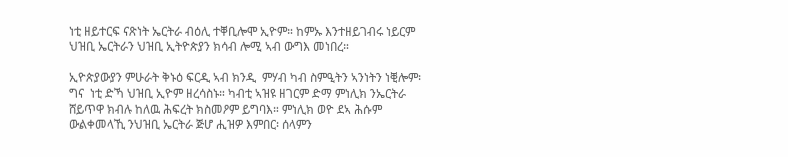ነቲ ዘይተርፍ ናጽነት ኤርትራ ብዕሊ ተቐቢሎሞ ኢዮም። ከምኡ እንተዘይገብሩ ነይርም ህዝቢ ኤርትራን ህዝቢ ኢትዮጵያን ክሳብ ሎሚ ኣብ ውግእ መነበረ።

ኢዮጵያውያን ምሁራት ቅኑዕ ፍርዲ ኣብ ክንዲ  ምሃብ ካብ ስምዒትን ኣንነትን ነቒሎም፡ ግና  ነቲ ድኻ ህዝቢ ኢዮም ዘረሳስኑ። ካብቲ ኣዝዩ ዘገርም ድማ ምነሊክ ንኤርትራ ሸይጥዋ ክብሉ ከለዉ ሕፍረት ክስመዖም ይግባእ። ምነሊክ ወዮ ደኣ ሕሱም ውልቀመላኺ ንህዝቢ ኤርትራ ጅሆ ሒዝዎ እምበር፡ ሰላምን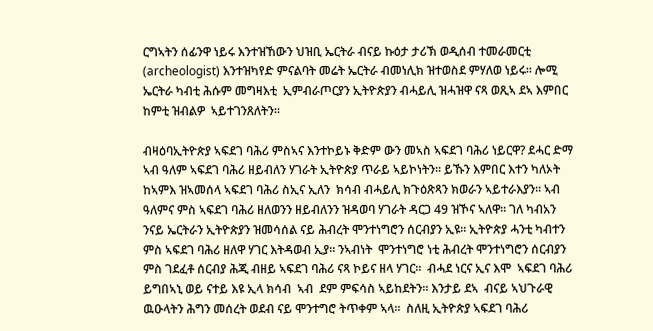ርግኣትን ሰፊንዋ ነይሩ እንተዝኸውን ህዝቢ ኤርትራ ብናይ ኩዕታ ታሪኽ ወዲሰብ ተመራመርቲ (archeologist) እንተዝካየድ ምናልባት መሬት ኤርትራ ብመነሊክ ዝተወስደ ምሃለወ ነይሩ። ሎሚ ኤርትራ ካብቲ ሕሱም መግዛእቲ  ኢምብራጦርያን ኢትዮጵያን ብሓይሊ ዝሓዝዋ ናጻ ወጺኣ ደኣ እምበር ከምቲ ዝብልዎ  ኣይተገንጸለትን።

ብዛዕባኢትዮጵያ ኣፍደገ ባሕሪ ምስኣና እንተኮይኑ ቅድም ውን መኣስ ኣፍደገ ባሕሪ ነይርዋ? ደሓር ድማ ኣብ ዓለም ኣፍደገ ባሕሪ ዘይብለን ሃገራት ኢትዮጵያ ጥራይ ኣይኮነትን። ይኹን እምበር እተን ካለኦት ከኣምእ ዝኣመሰላ ኣፍደገ ባሕሪ ስኢና ኢለን  ክሳብ ብሓይሊ ክጉዕጽጻን ክወራን ኣይተራእያን። ኣብ ዓለምና ምስ ኣፍደገ ባሕሪ ዘለወንን ዘይብለንን ዝዳወባ ሃገራት ዳርጋ 49 ዝኾና ኣለዋ። ገለ ካብአን ንናይ ኤርትራን ኢትዮጵያን ዝመሳሰል ናይ ሕብረት ሞንተነግሮን ሰርብያን ኢዩ። ኢትዮጵያ ሓንቲ ካብተን ምስ ኣፍደገ ባሕሪ ዘለዋ ሃገር እትዳወብ ኢያ። ንኣብነት  ሞንተነግሮ ነቲ ሕብረት ሞንተነግሮን ሰርብያን  ምስ ገደፈቶ ሰርብያ ሕጂ ብዘይ ኣፍደገ ባሕሪ ናጻ ኮይና ዘላ ሃገር።  ብሓደ ነርና ኢና እሞ  ኣፍደገ ባሕሪ ይግበኣኒ ወይ ናተይ እዩ ኢላ ክሳብ  ኣብ  ደም ምፍሳስ ኣይከደትን። እንታይ ደኣ  ብናይ ኣህጉራዊ ዉዑላትን ሕግን መሰረት ወደብ ናይ ሞንተግሮ ትጥቀም ኣላ።  ስለዚ ኢትዮጵያ ኣፍደገ ባሕሪ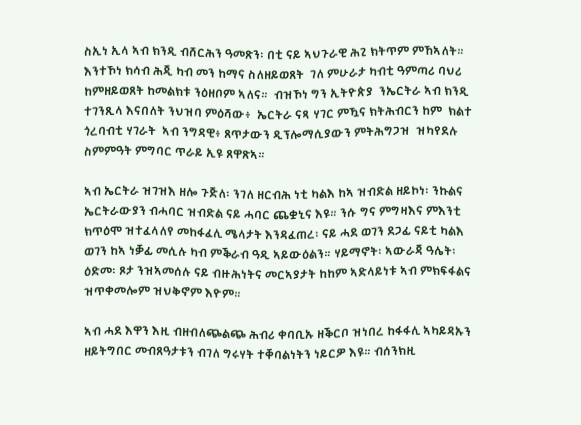ስኢነ ኢላ ኣብ ክንዲ ብሸርሕን ዓመጽን፡ በቲ ናይ ኣህጉራዊ ሕጊ ክትጥም ምኸኣለት። እንተኾነ ክሳብ ሕጂ ካብ መን ከማና ስለዘይወጸት  ገለ ምሁራታ ካብቲ ዓምጣሪ ባህሪ ከምዘይወጸት ከመልክቱ ንዕዘቦም ኣለና።  ብዝኾነ ግን ኢትዮጵያ  ንኤርትራ ኣብ ክንዲ  ተገንጺላ እናበለት ንህዝባ ምዕሻው፥  ኤርትራ ናጻ ሃገር ምዃና ክትሕብርን ከም  ክልተ ጎረባብቲ ሃገራት  ኣብ ንግዳዊ፥ ጸጥታውን ዲፕሎማሲያውን ምትሕግጋዝ  ዝካየደሉ ስምምዓት ምግባር ጥራይ ኢዩ ጸዋጽኣ።

ኣብ ኤርትራ ዝገዝእ ዘሎ ጉጅለ፡ ንገለ ዘርብሕ ነቲ ካልእ ከኣ ዝብድል ዘይኮነ፡ ንኩልና ኤርትራውያን ብሓባር ዝብድል ናይ ሓባር ጨቋኒና እዩ። ንሱ ግና ምግዛእና ምእንቲ ክጥዕሞ ዝተፈላለየ መከፋፈሊ ሜላታት እንዳፈጠረ፡ ናይ ሓደ ወገን ደጋፊ ናይቲ ካልእ ወገን ከኣ ነቓፊ መሲሉ ካብ ምቕራብ ዓዲ ኣይውዕልን። ሃይማኖት፡ ኣውራጃ ዓሌት፡ ዕድመ፡ ጾታ ንዝኣመሰሉ ናይ ብዙሕነትና መርኣያታት ከከም ኣድላይነቱ ኣብ ምክፍፋልና ዝጥቀመሎም ዝህቅኖም እዮም።

ኣብ ሓደ እዋን እዚ ብዘብለጭልጭ ሕብሪ ቀባቢኡ ዘቕርቦ ዝነበረ ከፋፋሊ ኣካይዳኡን ዘይትግበር መብጸዓታቱን ብገለ ግሩሃት ተቐባልነትን ነይርዎ እዩ። ብሰንክዚ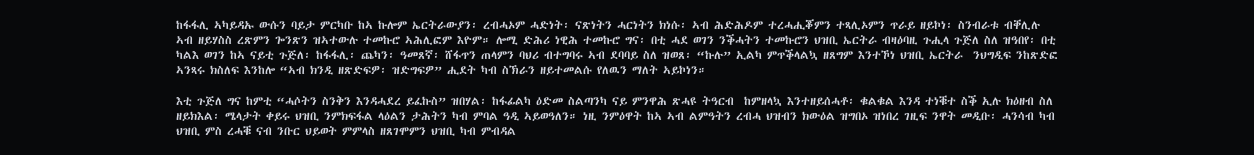ከፋፋሊ ኣካይዳኡ ውሱን ባይታ ምርካቡ ከኣ ኩሎም ኤርትራውያን፡ ረብሓኦም ሓድነት፡ ናጽነትን ሓርነትን ክነሱ፡ ኣብ ሕድሕዶም ተረሓሒቖምን ተጻሊኦምን ጥራይ ዘይኮነ፡ ስንብራቱ ብቐሊሉ ኣብ ዘይሃስስ ረጽምን ጐንጽን ዝኣተውሉ ተመኩሮ ኣሕሊፎም እዮም። ሎሚ ድሕሪ ነዊሕ ተመኩሮ ግና፡ በቲ ሓደ ወገን ንቕሓትን ተመኩሮን ህዝቢ ኤርትራ ብዛዕባዚ ጉሒላ ጉጅለ ስለ ዝዓበየ፡ በቲ ካልእ ወገን ከኣ ናይቲ ጉጅለ፡ ከፋፋሊ፡ ጨካን፡ ዓመጸኛ፡ ሸፋጥን ጠላምን ባህሪ ብተግባሩ ኣብ ደባባይ ስለ ዝወጸ፡ “ኩሉ” ኢልካ ምጥቕላልኳ ዘጸግም እንተኾነ ህዝቢ ኤርትራ  ንህግዲፍ ንከጽድፎ ኣንጻሩ ክስለፍ እንከሎ “ኣብ ክንዲ ዘጽድፍዎ፡ ዝድግፍዎ” ሒደት ካብ ስኽራን ዘይተመልሱ የለዉን ማለት ኣይኮነን።

እቲ ጉጅለ ግና ከምቲ “ሓሶትን ስንቅን እንዳሓደረ ይፈኩስ” ዝበሃል፡ ከፋፊልካ ዕድመ ስልጣንካ ናይ ምንዋሕ ጽሓዩ ትዓርብ  ከምዘላኳ እንተዘይሰሓቶ፡ ቁልቁል እንዳ ተነቑተ ስቕ ኢሉ ክዕዘብ ስለ ዘይክእል፡ ሜላታት ቀይሩ ህዝቢ ንምክፍፋል ላዕልን ታሕትን ካብ ምባል ዓዲ ኣይወዓለን። ነዚ ንምዕዋት ከኣ ኣብ ልምዓትን ረብሓ ህዝብን ክውዕል ዝግበኦ ዝነበረ ገዚፍ ንዋት መዲቡ፡ ሓንሳብ ካብ ህዝቢ ምስ ረሓቑ ናብ ንቡር ህይወት ምምላስ ዘጸገሞምን ህዝቢ ካብ ምብዳል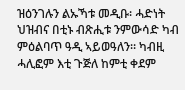ዝዕንገሉን ልኡኻቱ መዲቡ፡ ሓድነት ህዝብና በቲኑ ብጽሒቱ ንምውሳድ ካብ ምዕልባጥ ዓዲ ኣይወዓለን። ካብዚ ሓሊፎም እቲ ጉጅለ ከምቲ ቀደም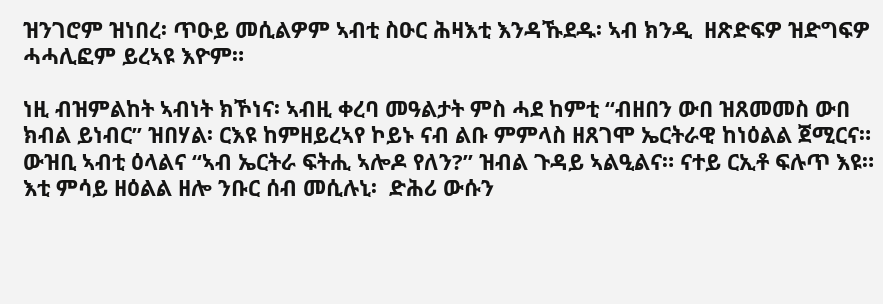ዝንገሮም ዝነበረ፡ ጥዑይ መሲልዎም ኣብቲ ስዑር ሕዛእቲ እንዳኹደዱ፡ ኣብ ክንዲ  ዘጽድፍዎ ዝድግፍዎ ሓሓሊፎም ይረኣዩ እዮም።

ነዚ ብዝምልከት ኣብነት ክኾነና፡ ኣብዚ ቀረባ መዓልታት ምስ ሓደ ከምቲ “ብዘበን ውበ ዝጸመመስ ውበ ክብል ይነብር” ዝበሃል፡ ርእዩ ከምዘይረኣየ ኮይኑ ናብ ልቡ ምምላስ ዘጸገሞ ኤርትራዊ ከነዕልል ጀሚርና። ውዝቢ ኣብቲ ዕላልና “ኣብ ኤርትራ ፍትሒ ኣሎዶ የለን?” ዝብል ጉዳይ ኣልዒልና። ናተይ ርኢቶ ፍሉጥ እዩ። እቲ ምሳይ ዘዕልል ዘሎ ንቡር ሰብ መሲሉኒ፡  ድሕሪ ውሱን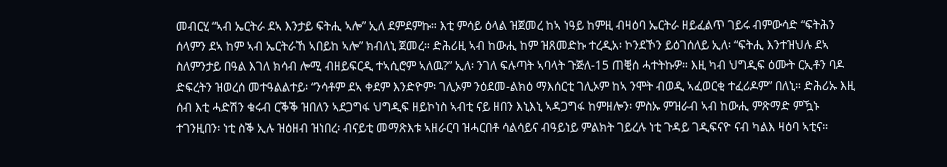መብርሂ “ኣብ ኤርትራ ደኣ እንታይ ፍትሒ ኣሎ” ኢለ ደምደምኩ። እቲ ምሳይ ዕላል ዝጀመረ ከኣ ነዓይ ከምዚ ብዛዕባ ኤርትራ ዘይፈልጥ ገይሩ ብምውሳድ “ፍትሕን ሰላምን ደኣ ከም ኣብ ኤርትራኸ ኣበይከ ኣሎ” ክብለኒ ጀመረ። ድሕሪዚ ኣብ ከውሒ ከም ዝጸመድኩ ተረዲአ፡ ኮንደኾን ይዕገሰለይ ኢለ፡ “ፍትሒ እንተዝህሉ ደኣ ስለምንታይ በዓል እገለ ክሳብ ሎሚ ብዘይፍርዲ ተኣሲሮም ኣለዉ?” ኢለ፡ ንገለ ፍሉጣት ኣባላት ጉጅለ-15 ጠቒሰ ሓተትኩዎ። እዚ ካብ ህግዲፍ ዕሙት ርኢቶን ባዶ ድፍረትን ዝወረሰ መተዓልልተይ፡ “ንሳቶም ደኣ ቀደም እንድዮም፡ ገሊኦም ንዕደመ-ልክዕ ማእሰርቲ ገሊኦም ከኣ ንሞት ብወዲ ኣፈወርቂ ተፈሪዶም” በለኒ። ድሕሪኡ እዚ ሰብ እቲ ሓድሽን ቁሩብ ርቕቕ ዝበለን ኣደጋግፋ ህግዲፍ ዘይኮነስ ኣብቲ ናይ ዘበን እኒእኒ ኣዳጋግፋ ከምዘሎን፡ ምስኡ ምዝራብ ኣብ ከውሒ ምጽማድ ምዃኑ ተገንዚበን፡ ነቲ ስቕ ኢሉ ዝዕዘብ ዝነበረ፡ ብናይቲ መማጽእቱ ኣዘራርባ ዝሓርበቶ ሳልሳይና ብዓይነይ ምልክት ገይረሉ ነቲ ጉዳይ ገዲፍናዮ ናብ ካልእ ዛዕባ ኣቲና።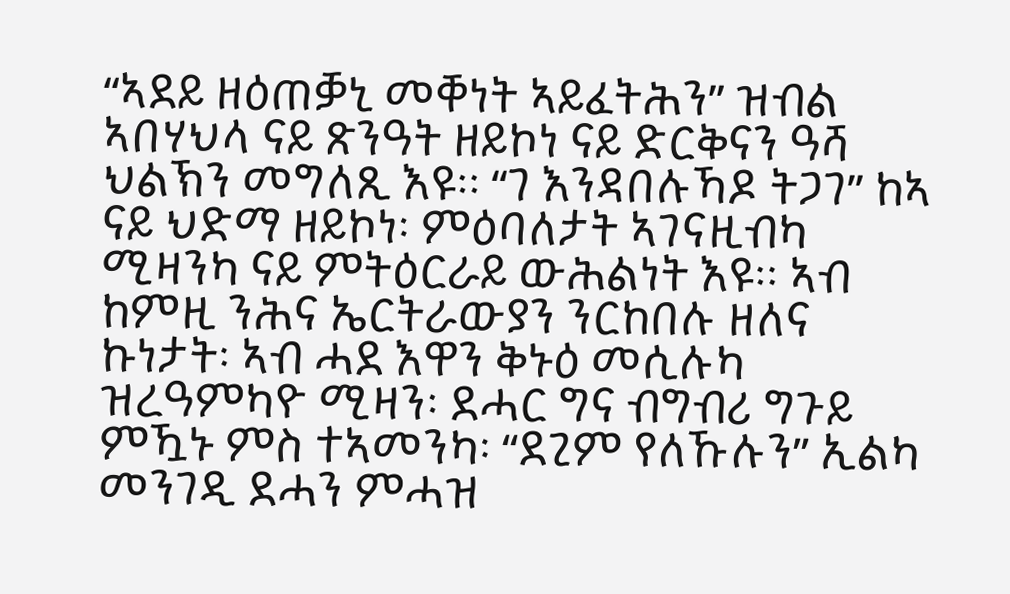“ኣደይ ዘዕጠቓኒ መቐነት ኣይፈትሕን” ዝብል ኣበሃህላ ናይ ጽንዓት ዘይኮነ ናይ ድርቅናን ዓሻ ህልኽን መግለጺ እዩ። “ገ እንዳበሉኻዶ ትጋገ” ከኣ ናይ ህድማ ዘይኮነ፡ ምዕባለታት ኣገናዚብካ ሚዛንካ ናይ ምትዕርራይ ውሕልነት እዩ። ኣብ ከምዚ ንሕና ኤርትራውያን ንርከበሉ ዘለና ኩነታት፡ ኣብ ሓደ እዋን ቅኑዕ መሲሉካ ዝረዓምካዮ ሚዛን፡ ደሓር ግና ብግብሪ ግጉይ ምዃኑ ምስ ተኣመንካ፡ “ደጊም የለኹሉን” ኢልካ መንገዲ ደሓን ምሓዝ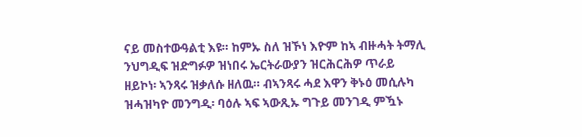ናይ መስተውዓልቲ እዩ። ከምኡ ስለ ዝኾነ እዮም ከኣ ብዙሓት ትማሊ ንህግዲፍ ዝድግፉዎ ዝነበሩ ኤርትራውያን ዝርሕርሕዎ ጥራይ ዘይኮነ፡ ኣንጻሩ ዝቃለሱ ዘለዉ። ብኣንጻሩ ሓደ እዋን ቅኑዕ መሲሉካ ዝሓዝካዮ መንግዲ፡ ባዕሉ ኣፍ ኣውጺኡ ግጉይ መንገዲ ምዃኑ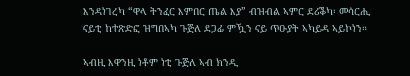እንዳነገረካ “ዋላ ትንፈር እምበር ጤል እያ” ብዝብል ኣምር ደሪቕካ፡ መሳርሒ ናይቲ ከተጽድፎ ዝግበኣካ ጉጅለ ደጋፊ ምዃን ናይ ጥዑያት ኣካይዳ ኣይኮነን።

ኣብዚ እዋንዚ ነቶም ነቲ ጉጅለ ኣብ ክንዲ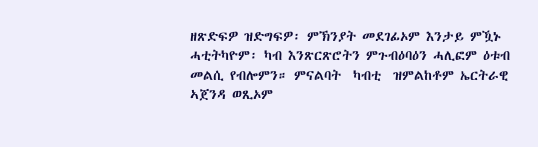ዘጽድፍዎ ዝድግፍዎ፡ ምኽንያት መደገፊኦም እንታይ ምዃኑ ሓቲትካዮም፡ ካብ እንጽርጽሮትን ምጉብዕባዕን ሓሊፎም ዕቱብ መልሲ የብሎምን። ምናልባት  ካብቲ  ዝምልከቶም ኤርትራዊ ኣጀንዳ ወጺኦም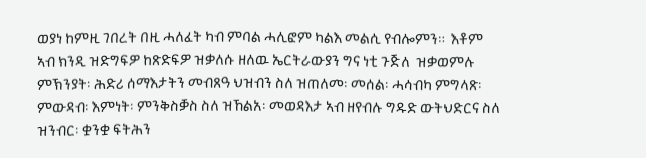ወያነ ከምዚ ገበረት በዚ ሓለፈት ካብ ምባል ሓሊፎም ካልእ መልሲ የብሎምን።  እቶም ኣብ ክንዲ ዝድግፍዎ ከጽድፍዎ ዝቃለሱ ዘለዉ ኤርትራውያን ግና ነቲ ጉጅለ  ዝቃወምሉ ምኽንያት፡ ሕድሪ ሰማእታትን መብጸዓ ህዝብን ስለ ዝጠለመ፡ መሰል፡ ሓሳብካ ምግላጽ፡ ምውዳብ፡ እምነት፡ ምንቅስቓስ ስለ ዝኸልአ፡ መወዳእታ ኣብ ዘየብሉ ግዱድ ውትህድርና ስለ ዝንብር፡ ቋንቋ ፍትሕን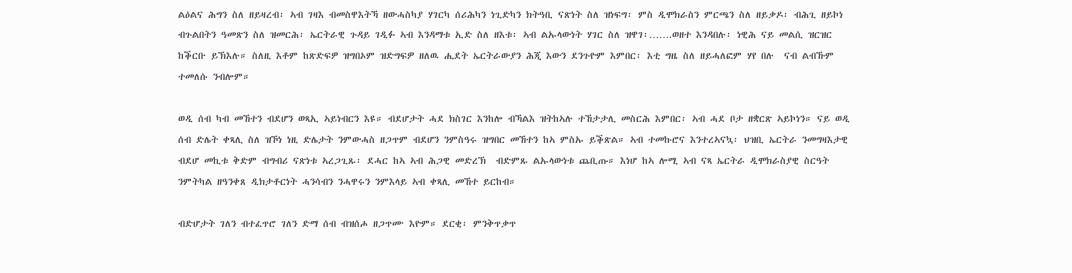ልዕልና ሕግን ስለ ዘይዛረብ፡ ኣብ ገዛእ ብመስዋእትኻ ዘውሓስካያ ሃገርካ ሰሪሕካን ነጊድካን ክትዓቢ ናጽነት ስለ ዝነፍግ፡ ምስ ዲሞክራስን ምርጫን ስለ ዘይቃዶ፡ ብሕጊ ዘይኮነ ብጉልበትን ዓመጽን ስለ ዝመርሕ፡ ኤርትራዊ ጉዳይ ገዲፉ ኣብ እንዳማቱ ኢድ ስለ ዘእቱ፡ ኣብ ልኡላውነት ሃገር ስለ ዝዋገ፡…….ወዘተ እንዳበሉ፡ ነዊሕ ናይ መልሲ ዝርዝር ከቕርቡ ይኽእሉ። ስለዚ እቶም ከጽድፍዎ ዝግበኦም ዝድግፍዎ ዘለዉ ሒደት ኤርትራውያን ሕጂ እውን ደንጉዮም እምበር፡ እቲ ግዜ ስለ ዘይሓለፎም ሃየ በሉ  ናብ ልብኹም ተመለሱ ንብሎም።

ወዲ ሰብ ካብ መኸተን ብደሆን ወጻኢ ኣይነብርን እዩ። ብደሆታት ሓደ ክስገር እንከሎ ብኻልእ ዝትከኣሉ ተኸታታሊ መስርሕ እምበር፡ ኣብ ሓደ ቦታ ዘቋርጽ ኣይኮነን። ናይ ወዲ ሰብ ድሌት ቀጻሊ ስለ ዝኾነ ነዚ ድሌታት ንምውሓስ ዘጋጥም ብደሆን ንምስዓሩ ዝግበር መኸተን ከኣ ምስኡ ይቕጽል። ኣብ ተመኩሮና እንተረኣናኳ፡ ህዝቢ ኤርትራ ንመግዛእታዊ ብደሆ መኪቱ ቅድም ብግብሪ ናጽነቱ ኣረጋጊጹ፡ ደሓር ከኣ ኣብ ሕጋዊ መድረኽ  ብድምጹ ልኡላውነቱ ጨቢጡ። እነሆ ከኣ ሎሚ ኣብ ናጻ ኤርትራ ዲሞክራስያዊ ስርዓት ንምትካል ዘዓንቀጸ ዲክታቶርነት ሓንሳብን ንሓዋሩን ንምእላይ ኣብ ቀጻሊ መኸተ ይርከብ።

ብድሆታት ገለን ብተፈጥሮ ገለን ድማ ሰብ ብዝሰሖ ዘጋጥሙ እዮም። ደርቂ፡ ምንቅጥቃጥ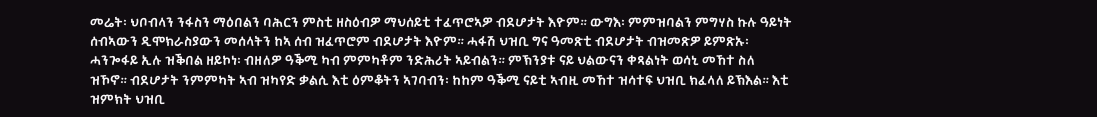መሬት፡ ህቦብላን ንፋስን ማዕበልን ባሕርን ምስቲ ዘስዕብዎ ማህሰይቲ ተፈጥሮኣዎ ብደሆታት እዮም። ውግእ፡ ምምዝባልን ምግሃስ ኩሉ ዓይነት ሰብኣውን ዲሞክራስያውን መሰላትን ከኣ ሰብ ዝፈጥሮም ብደሆታት እዮም። ሓፋሽ ህዝቢ ግና ዓመጽቲ ብደሆታት ብዝመጽዎ ይምጽኡ፡ ሓንጐፋይ ኢሉ ዝቕበል ዘይኮነ፡ ብዘለዎ ዓቕሚ ካብ ምምካቶም ንድሕሪት ኣይብልን። ምኽንያቱ ናይ ህልውናን ቀጻልነት ወሳኒ መኸተ ስለ ዝኾኖ። ብደሆታት ንምምካት ኣብ ዝካየድ ቃልሲ እቲ ዕምቆትን ኣገባብን፡ ከከም ዓቕሚ ናይቲ ኣብዚ መኸተ ዝሳተፍ ህዝቢ ክፈላለ ይኽእል። እቲ ዝምክት ህዝቢ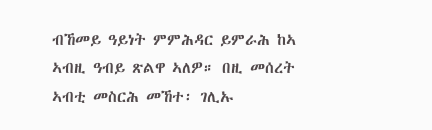ብኸመይ ዓይነት ምምሕዳር ይምራሕ ከኣ ኣብዚ ዓብይ ጽልዋ ኣለዎ። በዚ መሰረት ኣብቲ መስርሕ መኸተ፡ ገሊኡ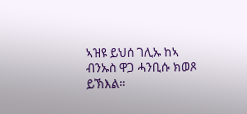ኣዝዩ ይህሰ ገሊኡ ከኣ ብንኡስ ዋጋ ሓንቢሱ ክወጾ ይኽእል።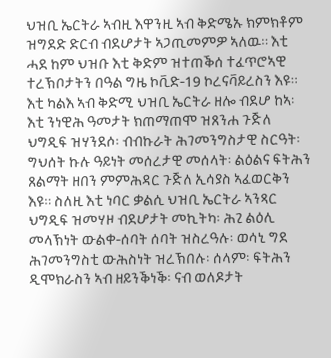ህዝቢ ኤርትራ ኣብዚ እዋንዚ ኣብ ቅድሜኡ ክምክቶም ዝግደድ ድርብ ብደሆታት ኣጋጢመምዎ ኣለዉ። እቲ ሓደ ከም ህዝቡ እቲ ቅድም ዝተጠቕሰ ተፈጥሮኣዊ ተረኽቦታትን በዓል ግዜ ኮቪድ-19 ኮረናቫይረስን እዩ። እቲ ካልእ ኣብ ቅድሚ ህዝቢ ኤርትራ ዘሎ ብደሆ ከኣ፡ እቲ ንነዊሕ ዓመታት ክጠማጠሞ ዝጸንሐ ጉጅለ ህግዲፍ ዝሃንደሶ፡ ብብኩራት ሕገመንግስታዊ ስርዓት፡ ግህሰት ኩሉ ዓይነት መሰረታዊ መሰላት፡ ልዕልና ፍትሕን  ጸልማት ዘበን ምምሕዳር ጉጅለ ኢሳያስ ኣፈወርቅን እዩ። ስለዚ እቲ ነባር ቃልሲ ህዝቢ ኤርትራ ኣንጻር ህግዲፍ ዝመሃዞ ብደሆታት መኪትካ፡ ሕጊ ልዕሊ መላኽነት ውልቀ-ሰባት ሰባት ዝስረዓሉ፡ ወሳኒ ግደ ሕገመንግስቲ ውሕስነት ዝረኽበሉ፡ ሰላም፡ ፍትሕን ዲሞክራስን ኣብ ዘይንቕነቕ፡ ናብ ወለዶታት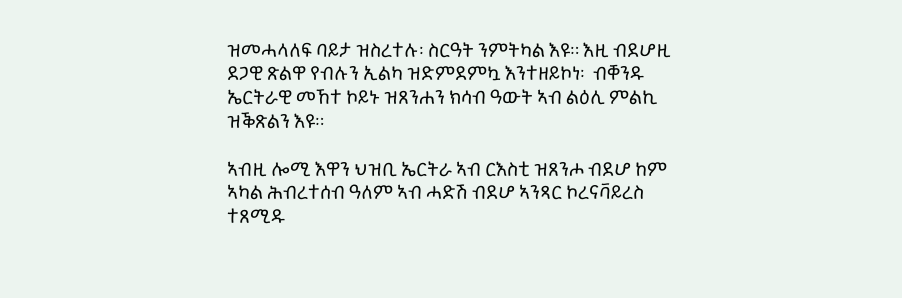ዝመሓላለፍ ባይታ ዝስረተሉ፡ ስርዓት ንምትካል እዩ። እዚ ብደሆዚ ደጋዊ ጽልዋ የብሉን ኢልካ ዝድምደምኳ እንተዘይኮነ፡  ብቐንዱ ኤርትራዊ መኸተ ኮይኑ ዝጸንሐን ክሳብ ዓውት ኣብ ልዕሊ ምልኪ ዝቕጽልን እዩ።

ኣብዚ ሎሚ እዋን ህዝቢ ኤርትራ ኣብ ርእስቲ ዝጸንሖ ብደሆ ከም ኣካል ሕብረተሰብ ዓለም ኣብ ሓድሽ ብደሆ ኣንጻር ኮረናቫይረስ ተጸሚዱ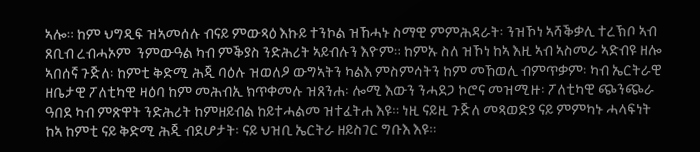ኣሎ። ከም ህግዲፍ ዝኣመሰሉ ብናይ ምውጻዕ እኩይ ተንኮል ዝኸሓኑ ስማዊ ምምሕዳራት፡ ንዝኾነ ኣሻቕቃሊ ተረኽቦ ኣብ ጸቢብ ረብሓኦም  ንምውዓል ካብ ምቕያስ ንድሕሪት ኣይብሉን እዮም። ከምኡ ስለ ዝኾነ ከኣ እዚ ኣብ ኣስመራ ኣድብዩ ዘሎ ኣበሰኛ ጉጅለ፡ ከምቲ ቅድሚ ሕጂ ባዕሉ ዝወለዖ ውግኣትን ካልእ ምስምሳትን ከም መኸወሊ ብምጥቃም፡ ካብ ኤርትራዊ ዘቤታዊ ፖለቲካዊ ዛዕባ ከም መሕብኢ ክጥቀመሉ ዝጸንሐ፡ ሎሚ እውን ንሓደጋ ኮሮና መዝሚዙ፡ ፖለቲካዊ ጭንጭራ ዓበደ ካብ ምጽዋት ንድሕሪት ከምዘይብል ከይተሓልመ ዝተፈትሐ እዩ። ነዚ ናይዚ ጉጅለ መጻወድያ ናይ ምምካኑ ሓላፍነት ከኣ ከምቲ ናይ ቅድሚ ሕጂ ብደሆታት፡ ናይ ህዝቢ ኤርትራ ዘይስገር ግቡእ እዩ።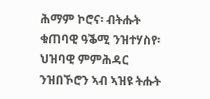ሕማም ኮሮና፡ ብትሑት ቁጠባዊ ዓቕሚ ንዝተሃስየ፡ ህዝባዊ ምምሕዳር ንዝበኾሮን ኣብ ኣዝዩ ትሑት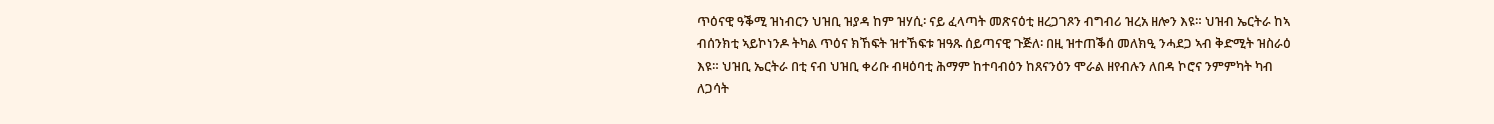ጥዕናዊ ዓቕሚ ዝነብርን ህዝቢ ዝያዳ ከም ዝሃሲ፡ ናይ ፈላጣት መጽናዕቲ ዘረጋገጾን ብግብሪ ዝረአ ዘሎን እዩ። ህዝብ ኤርትራ ከኣ ብሰንክቲ ኣይኮነንዶ ትካል ጥዕና ክኸፍት ዝተኸፍቱ ዝዓጹ ሰይጣናዊ ጉጅለ፡ በዚ ዝተጠቕሰ መለክዒ ንሓደጋ ኣብ ቅድሚት ዝስራዕ እዩ። ህዝቢ ኤርትራ በቲ ናብ ህዝቢ ቀሪቡ ብዛዕባቲ ሕማም ከተባብዕን ከጸናንዕን ሞራል ዘየብሉን ለበዳ ኮሮና ንምምካት ካብ ለጋሳት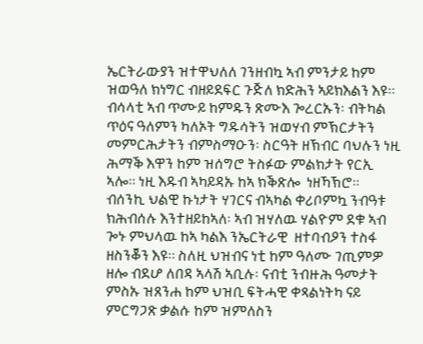ኤርትራውያን ዝተዋህለለ ገንዘብኳ ኣብ ምንታይ ከም ዝወዓለ ክነግር ብዘይደፍር ጉጅለ ክድሕን ኣይክእልን እዩ። ብሳላቲ ኣብ ጥሙይ ከምዱን ጽሙእ ጐረርኡን፡ ብትካል ጥዕና ዓለምን ካለኦት ግዱሳትን ዝወሃብ ምኽርታትን መምርሕታትን ብምስማዑን፡ ስርዓት ዘኽብር ባህሉን ነዚ ሕማቕ እዋን ከም ዝሰግሮ ትስፉው ምልክታት የርኢ ኣሎ። ነዚ እዱብ ኣካይዳኡ ከኣ ክቕጽሎ  ነዘኻኽሮ። ብሰንኪ ህልዊ ኩነታት ሃገርና ብኣካል ቀሪቦምኳ ንብዓቱ ክሕብሰሉ እንተዘይከኣለ፡ ኣብ ዝሃለዉ ሃልዮም ደቁ ኣብ ጐኑ ምህላዉ ከኣ ካልእ ንኤርትራዊ  ዘተባብዖን ተስፋ ዘስንቖን እዩ። ስለዚ ህዝብና ነቲ ከም ዓለሙ ገጢምዎ ዘሎ ብደሆ ለበዳ ኣላሽ ኣቢሉ፡ ናብቲ ንብዙሕ ዓመታት ምስኡ ዝጸንሐ ከም ህዝቢ ፍትሓዊ ቀጻልነትካ ናይ ምርግጋጽ ቃልሱ ከም ዝምለስን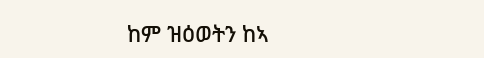ከም ዝዕወትን ከኣ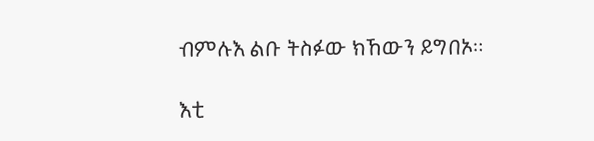ብምሉእ ልቡ ትስፉው ክኸውን ይግበኦ።

እቲ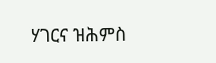ሃገርና ዝሕምስ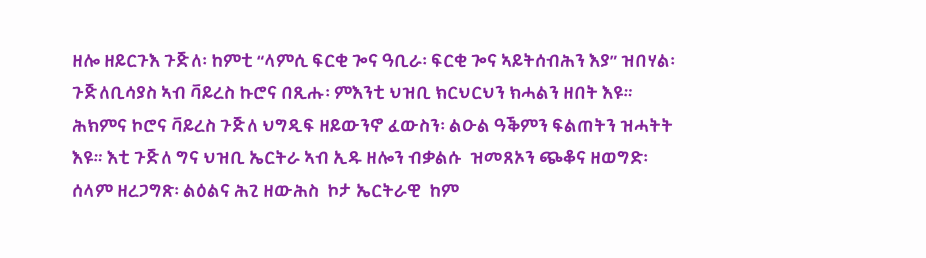ዘሎ ዘይርጉእ ጉጅለ፡ ከምቲ “ላምሲ ፍርቂ ጐና ዓቢራ፡ ፍርቂ ጐና ኣይትሰብሕን እያ” ዝበሃል፡ ጉጅለቢሳያስ ኣብ ቫይረስ ኩሮና በጺሑ፡ ምእንቲ ህዝቢ ክርህርህን ክሓልን ዘበት እዩ። ሕክምና ኮሮና ቫይረስ ጉጅለ ህግዲፍ ዘይውንኖ ፈውስን፡ ልዑል ዓቕምን ፍልጠትን ዝሓትት እዩ። እቲ ጉጅለ ግና ህዝቢ ኤርትራ ኣብ ኢዱ ዘሎን ብቃልሱ  ዝመጸኦን ጭቆና ዘወግድ፡ ሰላም ዘረጋግጽ፡ ልዕልና ሕጊ ዘውሕስ  ኮታ ኤርትራዊ  ከም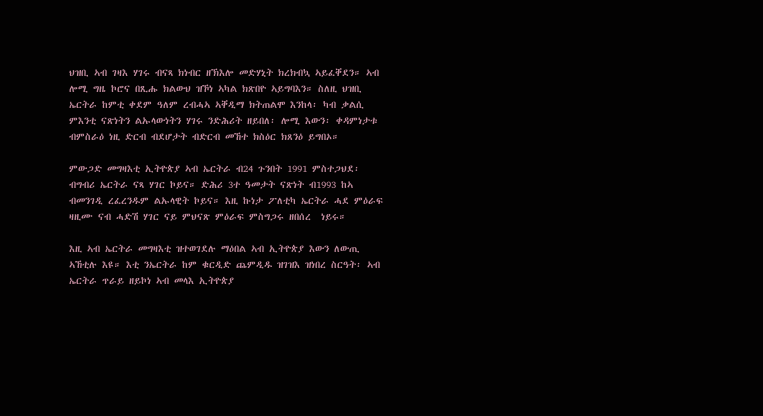ህዝቢ ኣብ ገዛእ ሃገሩ ብናጻ ክነብር ዘኽእሎ መድሃኒት ክረክብኳ ኣይፈቐደን። ኣብ ሎሚ ግዜ ኮሮና በጺሑ ክልውህ ዝኾነ ኣካል ክጽበዮ ኣይግባእን። ስለዚ ህዝቢ ኤርትራ ከምቲ ቀደም ዓለም ረብሓኣ ኣቐዲማ ክትጠልሞ እንከላ፡ ካብ ቃልሲ ምእንቲ ናጽነትን ልኡላውነትን ሃገሩ ንድሕሪት ዘይበለ፡ ሎሚ እውን፡ ቀዳምነታቱ ብምስራዕ ነዚ ድርብ ብደሆታት ብድርብ መኸተ ክስዕር ክጸንዕ ይግበኦ።

ምውጋድ መግዛእቲ ኢትዮጵያ ኣብ ኤርትራ ብ24 ጉንበት 1991 ምስተጋህደ፡ ብግብሪ ኤርትራ ናጻ ሃገር ኮይና። ድሕሪ 3ተ ዓመታት ናጽነት ብ1993 ከኣ ብመንገዲ ረፈረንዱም ልኡላዊት ኮይና። እዚ ኩነታ ፖለቲካ ኤርትራ ሓደ ምዕራፍ ዛዚሙ ናብ ሓድሽ ሃገር ናይ ምህናጽ ምዕራፍ ምስግጋሩ ዘበሰረ  ነይሩ።

እዚ ኣብ ኤርትራ መግዛእቲ ዝተወገደሉ ማዕበል ኣብ ኢትዮጵያ እውን ለውጢ ኣኸቲሉ እዩ። እቲ ንኤርትራ ከም ቁርዲድ ጨምዲዱ ዝገዝእ ዝነበረ ስርዓት፡ ኣብ ኤርትራ ጥራይ ዘይኮነ ኣብ መላእ ኢትዮጵያ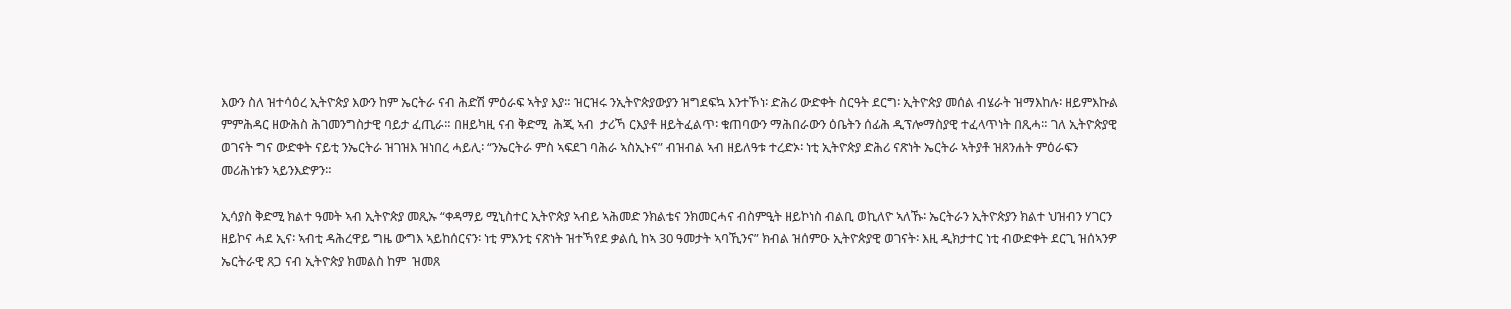እውን ስለ ዝተሳዕረ ኢትዮጵያ እውን ከም ኤርትራ ናብ ሕድሽ ምዕራፍ ኣትያ እያ። ዝርዝሩ ንኢትዮጵያውያን ዝግደፍኳ እንተኾነ፡ ድሕሪ ውድቀት ስርዓት ደርግ፡ ኢትዮጵያ መሰል ብሄራት ዝማእከሉ፡ ዘይምእኩል ምምሕዳር ዘውሕስ ሕገመንግስታዊ ባይታ ፈጢራ። በዘይካዚ ናብ ቅድሚ  ሕጂ ኣብ  ታሪኻ ርእያቶ ዘይትፈልጥ፡ ቁጠባውን ማሕበራውን ዕቤትን ሰፊሕ ዲፕሎማስያዊ ተፈላጥነት በጺሓ። ገለ ኢትዮጵያዊ ወገናት ግና ውድቀት ናይቲ ንኤርትራ ዝገዝእ ዝነበረ ሓይሊ፡ “ንኤርትራ ምስ ኣፍደገ ባሕራ ኣስኢኑና” ብዝብል ኣብ ዘይለዓቱ ተረድኦ፡ ነቲ ኢትዮጵያ ድሕሪ ናጽነት ኤርትራ ኣትያቶ ዝጸንሐት ምዕራፍን መሪሕነቱን ኣይንእድዎን።

ኢሳያስ ቅድሚ ክልተ ዓመት ኣብ ኢትዮጵያ መጺኡ “ቀዳማይ ሚኒስተር ኢትዮጵያ ኣብይ ኣሕመድ ንክልቴና ንክመርሓና ብስምዒት ዘይኮነስ ብልቢ ወኪለዮ ኣለኹ፡ ኤርትራን ኢትዮጵያን ክልተ ህዝብን ሃገርን ዘይኮና ሓደ ኢና፡ ኣብቲ ዳሕረዋይ ግዜ ውግእ ኣይከሰርናን፡ ነቲ ምእንቲ ናጽነት ዝተኻየደ ቃልሲ ከኣ 30 ዓመታት ኣባኺንና” ክብል ዝሰምዑ ኢትዮጵያዊ ወገናት፡ እዚ ዲክታተር ነቲ ብውድቀት ደርጊ ዝሰኣንዎ ኤርትራዊ ጸጋ ናብ ኢትዮጵያ ክመልስ ከም  ዝመጸ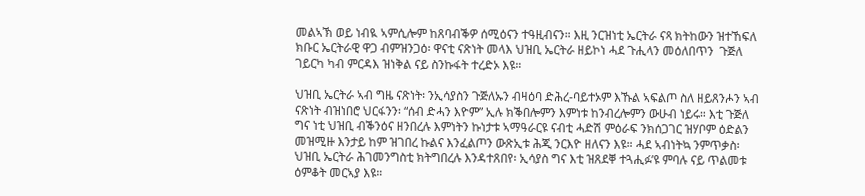መልኣኽ ወይ ነብዪ ኣምሲሎም ከጸባብቕዎ ሰሚዕናን ተዓዚብናን። እዚ ንርዝነቲ ኤርትራ ናጻ ክትከውን ዝተኸፍለ ክቡር ኤርትራዊ ዋጋ ብምዝንጋዕ፡ ዋናቲ ናጽነት መላእ ህዝቢ ኤርትራ ዘይኮነ ሓደ ጉሒላን መዕለበጥን  ጉጅለ ገይርካ ካብ ምርዳእ ዝነቅል ናይ ስንኩፋት ተረድኦ እዩ።

ህዝቢ ኤርትራ ኣብ ግዜ ናጽነት፡ ንኢሳያስን ጉጅለኡን ብዛዕባ ድሕረ-ባይተኦም እኹል ኣፍልጦ ስለ ዘይጸንሖን ኣብ ናጽነት ብዝነበሮ ህርፋንን፡ “ሰብ ድሓን እዮም” ኢሉ ክቕበሎምን እምነቱ ከንብረሎምን ውሁብ ነይሩ። እቲ ጉጅለ ግና ነቲ ህዝቢ ብቕንዕና ዘንበረሉ እምነትን ኩነታቱ ኣማዓራርዩ ናብቲ ሓድሽ ምዕራፍ ንክሰጋገር ዝሃቦም ዕድልን መዝሚዙ እንታይ ከም ዝገበረ ኩልና እንፈልጦን ውጽኢቱ ሕጂ ንርእዮ ዘለናን እዩ። ሓደ ኣብነትኳ ንምጥቃስ፡ ህዝቢ ኤርትራ ሕገመንግስቲ ክትግበረሉ እንዳተጸበየ፡ ኢሳያስ ግና እቲ ዝጸደቐ ተጓሒፉ’ዩ ምባሉ ናይ ጥልመቱ ዕምቆት መርኣያ እዩ።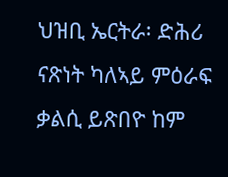ህዝቢ ኤርትራ፡ ድሕሪ ናጽነት ካለኣይ ምዕራፍ ቃልሲ ይጽበዮ ከም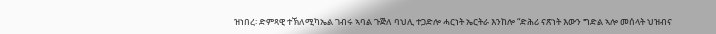ዝነበረ፡ ድምጻዊ ተኽለሚካኤል ገብሩ ኣባል ጉጅለ ባህሊ ተጋድሎ ሓርነት ኤርትራ እንከሎ “ድሕሪ ናጽነት እውን ግድል ኣሎ መሰላት ህዝብና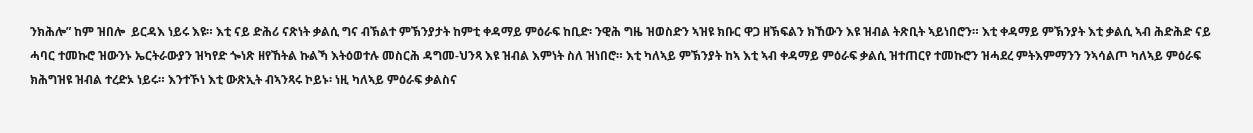ንክሕሎ” ከም ዝበሎ  ይርዳእ ነይሩ እዩ። እቲ ናይ ድሕሪ ናጽነት ቃልሲ ግና ብኽልተ ምኽንያታት ከምቲ ቀዳማይ ምዕራፍ ከቢድ፡ ንዊሕ ግዜ ዝወስድን ኣዝዩ ክቡር ዋጋ ዘኽፍልን ክኸውን እዩ ዝብል ትጽቢት ኣይነበሮን። እቲ ቀዳማይ ምኽንያት እቲ ቃልሲ ኣብ ሕድሕድ ናይ ሓባር ተመኩሮ ዝውንኑ ኤርትራውያን ዝካየድ ጐነጽ ዘየኸትል ኩልኻ እትዕወተሉ መስርሕ ዳግመ-ህንጻ እዩ ዝብል እምነት ስለ ዝነበሮ። እቲ ካለኣይ ምኽንያት ከኣ እቲ ኣብ ቀዳማይ ምዕራፍ ቃልሲ ዝተጠርየ ተመኩሮን ዝሓደረ ምትእምማንን ንኣሳልጦ ካለኣይ ምዕራፍ ክሕግዝዩ ዝብል ተረድኦ ነይሩ። እንተኾነ እቲ ውጽኢት ብኣንጻሩ ኮይኑ፡ ነዚ ካለኣይ ምዕራፍ ቃልስና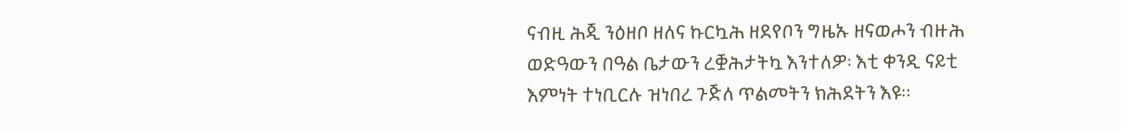ናብዚ ሕጂ ንዕዘቦ ዘለና ኩርኳሕ ዘደየቦን ግዜኡ ዘናወሖን ብዙሕ ወድዓውን በዓል ቤታውን ረቛሕታትኳ እንተለዎ፡ እቲ ቀንዲ ናይቲ እምነት ተነቢርሉ ዝነበረ ጉጅለ ጥልመትን ክሕደትን እዩ።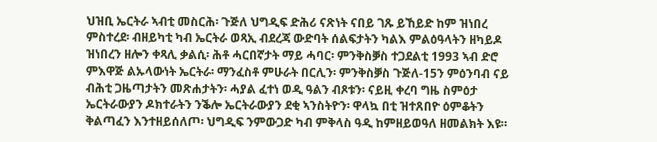ህዝቢ ኤርትራ ኣብቲ መስርሕ፡ ጉጅለ ህግዲፍ ድሕሪ ናጽነት ናበይ ገጹ ይኸይድ ከም ዝነበረ ምስተረደ፡ ብዘይካቲ ካብ ኤርትራ ወጻኢ ብደረጃ ውድባት ሰልፍታትን ካልእ ምልዕዓላትን ዘካይዶ ዝነበረን ዘሎን ቀጻሊ ቃልሲ፡ ሕቶ ሓርበኛታት ማይ ሓባር፡ ምንቅስቓስ ተጋደልቲ 1993 ኣብ ድሮ ምእዋጅ ልኡላውነት ኤርትራ፡ ማንፈስቶ ምሁራት በርሊን፡ ምንቅስቓስ ጉጅለ-15ን ምዕንባብ ናይ ብሕቲ ጋዜጣታትን መጽሐታትን፡ ሓያል ፈተነ ወዲ ዓልን ብጾቱን፡ ናይዚ ቀረባ ግዜ ስምዕታ ኤርትራውያን ዶክተራትን ንቕሎ ኤርትራውያን ደቂ ኣንስትዮን፡ ዋላኳ በቲ ዝተጸበዮ ዕምቆትን ቅልጣፈን እንተዘይሰለጦ፡ ህግዲፍ ንምውጋድ ካብ ምቅላስ ዓዲ ከምዘይወዓለ ዘመልክት እዩ።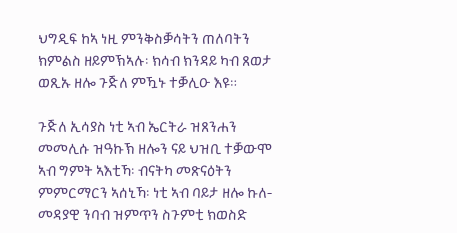ህግዲፍ ከኣ ነዚ ምንቅስቓሳትን ጠለባትን ክምልስ ዘይምኽኣሉ፡ ክሳብ ክንዳይ ካብ ጸወታ ወጺኡ ዘሎ ጉጅለ ምዃኑ ተቓሊዑ እዩ።

ጉጅለ ኢሳያስ ነቲ ኣብ ኤርትራ ዝጸንሐን መመሊሱ ዝዓኩኽ ዘሎን ናይ ህዝቢ ተቓውሞ ኣብ ግምት ኣእቲኻ፡ ብናትካ መጽናዕትን ምምርማርን ኣሰኒኻ፡ ነቲ ኣብ ባይታ ዘሎ ኩለ-መዳያዊ ንባብ ዝምጥን ስጉምቲ ክወስድ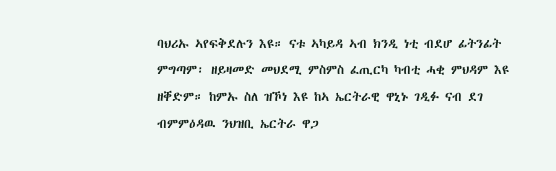ባህሪኡ ኣየፍቅደሉን እዩ። ናቱ ኣካይዳ ኣብ ክንዲ ነቲ ብደሆ ፊትንፊት ምግጣም፡ ዘይዛመድ መህደሚ ምስምስ ፈጢርካ ካብቲ ሓቂ ምህዳም እዩ ዘቐድም። ከምኡ ስለ ዝኾነ እዩ ከኣ ኤርትራዊ ዋኒኑ ገዲፉ ናብ ደገ ብምምዕዳዉ ንህዝቢ ኤርትራ ዋጋ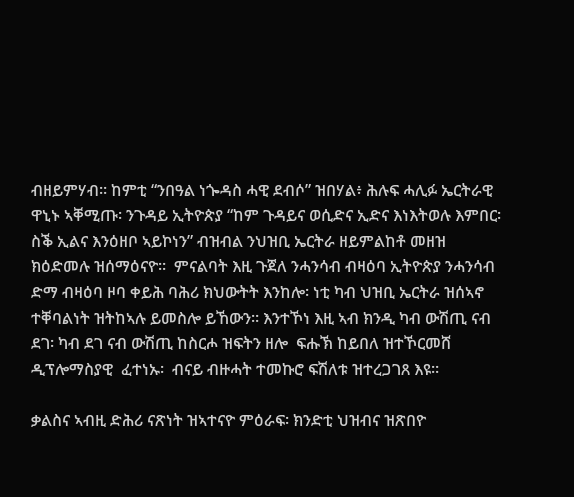ብዘይምሃብ። ከምቲ “ንበዓል ነጐዳስ ሓዊ ደብሶ” ዝበሃል፥ ሕሉፍ ሓሊፉ ኤርትራዊ ዋኒኑ ኣቐሚጡ፡ ንጉዳይ ኢትዮጵያ “ከም ጉዳይና ወሲድና ኢድና እነእትወሉ እምበር፡ ስቕ ኢልና እንዕዘቦ ኣይኮነን” ብዝብል ንህዝቢ ኤርትራ ዘይምልከቶ መዘዝ ክዕድመሉ ዝሰማዕናዮ።  ምናልባት እዚ ጉጀለ ንሓንሳብ ብዛዕባ ኢትዮጵያ ንሓንሳብ ድማ ብዛዕባ ዞባ ቀይሕ ባሕሪ ክህውትት እንከሎ፡ ነቲ ካብ ህዝቢ ኤርትራ ዝሰኣኖ ተቐባልነት ዝትከኣሉ ይመስሎ ይኸውን። እንተኾነ እዚ ኣብ ክንዲ ካብ ውሽጢ ናብ ደገ፡ ካብ ደገ ናብ ውሽጢ ከስርሖ ዝፍትን ዘሎ  ፍሑኽ ከይበለ ዝተኾርመሸ  ዲፕሎማስያዊ  ፈተነኡ፡  ብናይ ብዙሓት ተመኩሮ ፍሽለቱ ዝተረጋገጸ እዩ።

ቃልስና ኣብዚ ድሕሪ ናጽነት ዝኣተናዮ ምዕራፍ፡ ክንድቲ ህዝብና ዝጽበዮ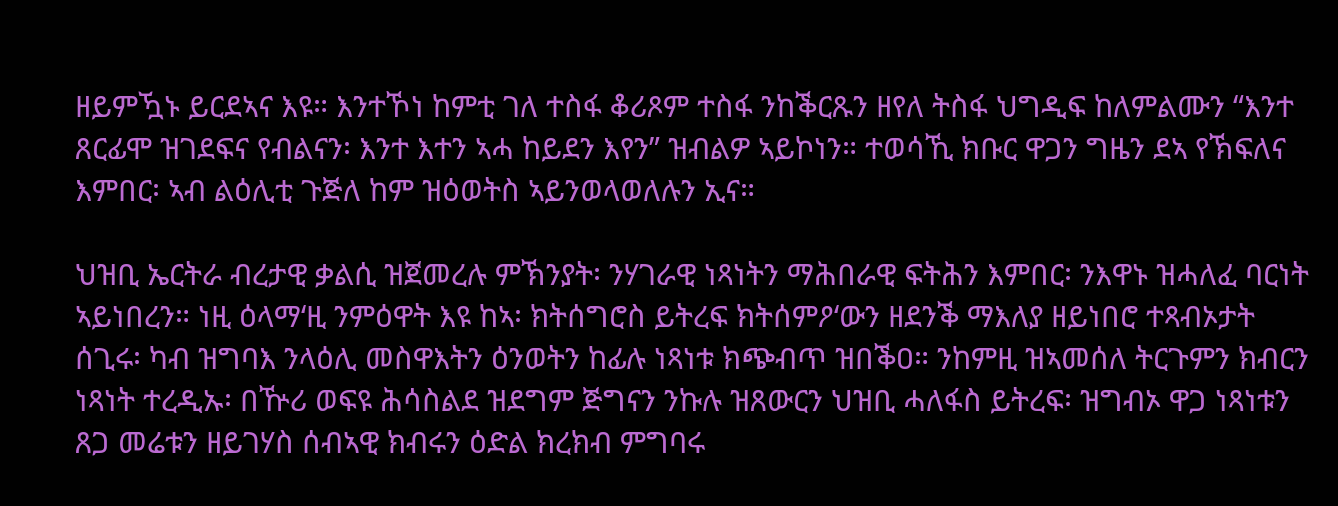ዘይምዃኑ ይርደኣና እዩ። እንተኾነ ከምቲ ገለ ተስፋ ቆሪጾም ተስፋ ንከቕርጹን ዘየለ ትስፋ ህግዲፍ ከለምልሙን “እንተ ጸርፊሞ ዝገደፍና የብልናን፡ እንተ እተን ኣሓ ከይደን እየን” ዝብልዎ ኣይኮነን። ተወሳኺ ክቡር ዋጋን ግዜን ደኣ የኽፍለና እምበር፡ ኣብ ልዕሊቲ ጉጅለ ከም ዝዕወትስ ኣይንወላወለሉን ኢና።

ህዝቢ ኤርትራ ብረታዊ ቃልሲ ዝጀመረሉ ምኽንያት፡ ንሃገራዊ ነጻነትን ማሕበራዊ ፍትሕን እምበር፡ ንእዋኑ ዝሓለፈ ባርነት ኣይነበረን። ነዚ ዕላማ‘ዚ ንምዕዋት እዩ ከኣ፡ ክትሰግሮስ ይትረፍ ክትሰምዖ‘ውን ዘደንቕ ማእለያ ዘይነበሮ ተጻብኦታት ሰጊሩ፡ ካብ ዝግባእ ንላዕሊ መስዋእትን ዕንወትን ከፊሉ ነጻነቱ ክጭብጥ ዝበቕዐ። ንከምዚ ዝኣመሰለ ትርጉምን ክብርን ነጻነት ተረዲኡ፡ በዅሪ ወፍዩ ሕሳስልደ ዝደግም ጅግናን ንኩሉ ዝጸውርን ህዝቢ ሓለፋስ ይትረፍ፡ ዝግብኦ ዋጋ ነጻነቱን ጸጋ መሬቱን ዘይገሃስ ሰብኣዊ ክብሩን ዕድል ክረክብ ምግባሩ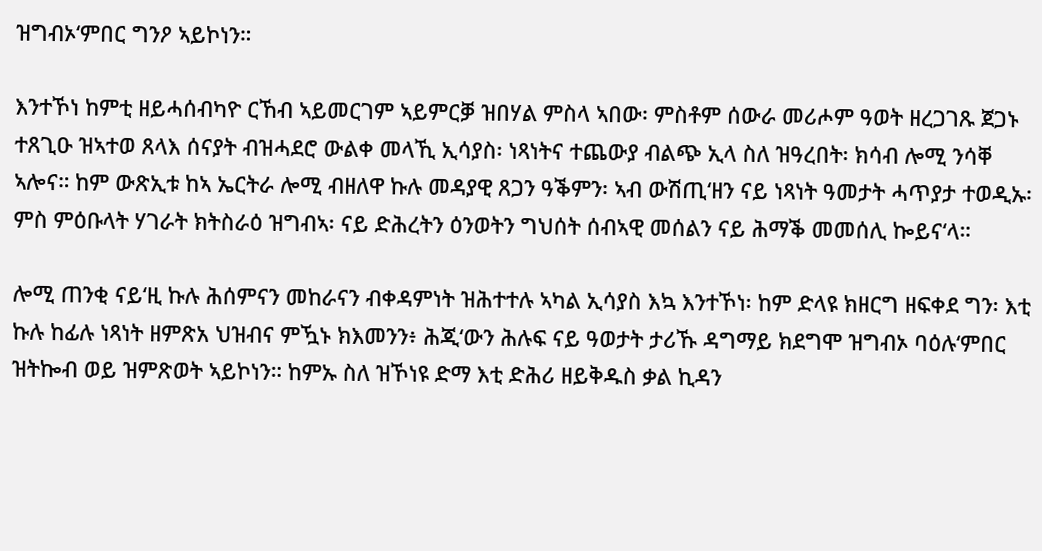ዝግብኦ‘ምበር ግንዖ ኣይኮነን።

እንተኾነ ከምቲ ዘይሓሰብካዮ ርኸብ ኣይመርገም ኣይምርቓ ዝበሃል ምስላ ኣበው፡ ምስቶም ሰውራ መሪሖም ዓወት ዘረጋገጹ ጀጋኑ ተጸጊዑ ዝኣተወ ጸላእ ሰናያት ብዝሓደሮ ውልቀ መላኺ ኢሳያስ፡ ነጻነትና ተጨውያ ብልጭ ኢላ ስለ ዝዓረበት፡ ክሳብ ሎሚ ንሳቐ ኣሎና። ከም ውጽኢቱ ከኣ ኤርትራ ሎሚ ብዘለዋ ኩሉ መዳያዊ ጸጋን ዓቕምን፡ ኣብ ውሽጢ‘ዘን ናይ ነጻነት ዓመታት ሓጥያታ ተወዲኡ፡ ምስ ምዕቡላት ሃገራት ክትስራዕ ዝግብኣ፡ ናይ ድሕረትን ዕንወትን ግህሰት ሰብኣዊ መሰልን ናይ ሕማቕ መመሰሊ ኰይና‘ላ።

ሎሚ ጠንቂ ናይ‘ዚ ኩሉ ሕሰምናን መከራናን ብቀዳምነት ዝሕተተሉ ኣካል ኢሳያስ እኳ እንተኾነ፡ ከም ድላዩ ክዘርግ ዘፍቀደ ግን፡ እቲ ኩሉ ከፊሉ ነጻነት ዘምጽአ ህዝብና ምዃኑ ክእመንን፥ ሕጂ‘ውን ሕሉፍ ናይ ዓወታት ታሪኹ ዳግማይ ክደግሞ ዝግብኦ ባዕሉ‘ምበር ዝትኰብ ወይ ዝምጽወት ኣይኮነን። ከምኡ ስለ ዝኾነዩ ድማ እቲ ድሕሪ ዘይቅዱስ ቃል ኪዳን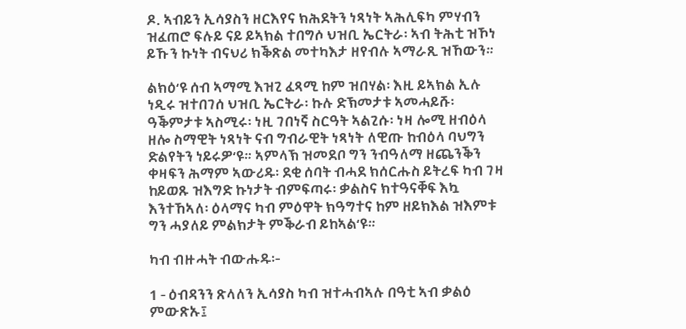ዶ. ኣብይን ኢሳያስን ዘርእየና ክሕደትን ነጻነት ኣሕሊፍካ ምሃብን ዝፈጠሮ ፍሉይ ናይ ይኣክል ተበግሶ ህዝቢ ኤርትራ፡ ኣብ ትሕቲ ዝኾነ ይኹን ኩነት ብናህሪ ክቕጽል መተካእታ ዘየብሉ ኣማራጺ ዝኸውን።

ልክዕ‘ዩ ሰብ ኣማሚ እዝጊ ፈጻሚ ከም ዝበሃል፡ እዚ ይኣክል ኢሉ ነዲሩ ዝተበገሰ ህዝቢ ኤርትራ፡ ኩሉ ድኽመታቱ ኣመሓይሹ፡ ዓቕምታቱ ኣስሚሩ፡ ነዚ ገበነኛ ስርዓት ኣልጊሱ፡ ነዛ ሎሚ ዘብዕላ ዘሎ ስማዊት ነጻነት ናብ ግብራዊት ነጻነት ለዊጡ ከብዕላ ባህግን ድልየትን ነይሩዎ‘ዩ። ኣምላኽ ዝመደቦ ግን ንብዓለማ ዘጨንቕን ቀዛፍን ሕማም ኣውሪዱ፡ ደቂ ሰባት ብሓደ ክሰርሑስ ይትረፍ ካብ ገዛ ከይወጹ ዝእግድ ኩነታት ብምፍጣሩ፡ ቃልስና ክተዓናቐፍ እኳ እንተኸኣለ፡ ዕላማና ካብ ምዕዋት ክዓግተና ከም ዘይክእል ዝእምቱ ግን ሓያለይ ምልክታት ምቕራብ ይከኣል‘ዩ።

ካብ ብዙሓት ብውሑዱ፡-

1 - ዕብዳንን ጽላለን ኢሳያስ ካብ ዝተሓብኣሉ በዓቲ ኣብ ቃልዕ ምውጽኡ፤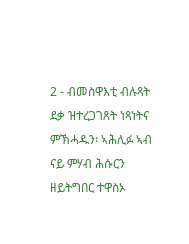2 - ብመስዋእቲ ብሉጻት ደቃ ዝተረጋገጸት ነጻነትና ምኽሓዱን፡ ኣሕሊፉ ኣብ ናይ ምሃብ ሕሱርን ዘይትግበር ተዋስኦ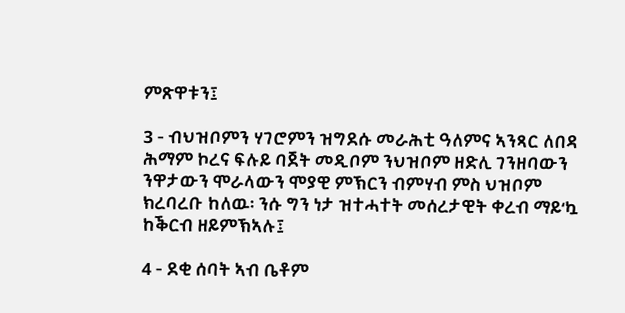ምጽዋቱን፤

3 - ብህዝቦምን ሃገሮምን ዝግደሱ መራሕቲ ዓለምና ኣንጻር ለበዳ ሕማም ኮረና ፍሉይ ባጀት መዲቦም ንህዝቦም ዘድሊ ገንዘባውን ንዋታውን ሞራላውን ሞያዊ ምኽርን ብምሃብ ምስ ህዝቦም ክረባረቡ ከለዉ፡ ንሱ ግን ነታ ዝተሓተት መሰረታዊት ቀረብ ማይ‘ኳ  ከቕርብ ዘይምኽኣሉ፤

4 - ደቂ ሰባት ኣብ ቤቶም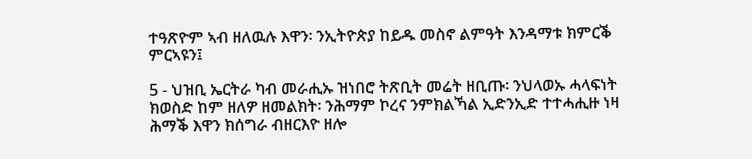ተዓጽዮም ኣብ ዘለዉሉ እዋን፡ ንኢትዮጵያ ከይዱ መስኖ ልምዓት እንዳማቱ ክምርቕ ምርኣዩን፤

5 - ህዝቢ ኤርትራ ካብ መራሒኡ ዝነበሮ ትጽቢት መሬት ዘቢጡ፡ ንህላወኡ ሓላፍነት ክወስድ ከም ዘለዎ ዘመልክት፡ ንሕማም ኮረና ንምክልኻል ኢድንኢድ ተተሓሒዙ ነዛ ሕማቕ እዋን ክሰግራ ብዘርእዮ ዘሎ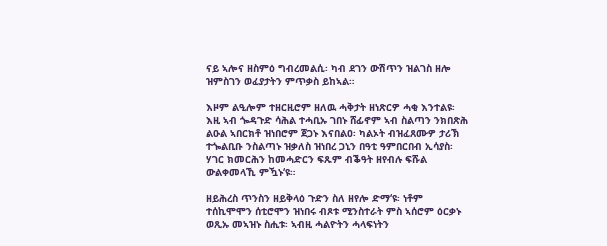ናይ ኣሎና ዘስምዕ ግብረመልሲ፡ ካብ ደገን ውሽጥን ዝልገስ ዘሎ ዝምስገን ወፈያታትን ምጥቃስ ይከኣል።

እዞም ልዒሎም ተዘርዚሮም ዘለዉ ሓቅታት ዘነጽርዎ ሓቂ እንተልዩ፡ እዚ ኣብ ጐዳጉድ ሳሕል ተሓቢኡ ገበኑ ሸፊኖም ኣብ ስልጣን ንክበጽሕ ልዑል ኣበርክቶ ዝነበሮም ጀጋኑ እናበልዐ፡ ካልኦት ብዝፈጸሙዎ ታሪኽ ተጐልቢቡ ንስልጣኑ ዝቃለስ ዝነበረ ጋኒን በዓቲ ዓምበርበብ ኢሳያስ፡ ሃገር ክመርሕን ከመሓድርን ፍጹም ብቕዓት ዘየብሉ ፍሹል ውልቀመላኺ ምዃኑ‘ዩ።

ዘይሕረስ ጥንስን ዘይቅላዕ ጉድን ስለ ዘየሎ ድማ‘ዩ፡ ነቶም ተሰኪሞሞን ሰቲሮሞን ዝነበሩ ብጾቱ ሚንስተራት ምስ ኣሰሮም ዕርቃኑ ወጺኡ መኣዝኑ ስሒቱ፡ ኣብዚ ሓልዮትን ሓላፍነትን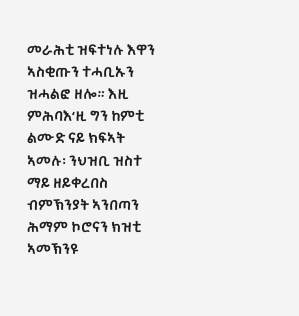መራሕቲ ዝፍተነሉ እዋን ኣስቂጡን ተሓቢኡን ዝሓልፎ ዘሎ። እዚ ምሕባእ‘ዚ ግን ከምቲ ልሙድ ናይ ክፍኣት ኣመሉ፡ ንህዝቢ ዝስተ ማይ ዘይቀረበስ ብምኽንያት ኣንበጣን ሕማም ኮሮናን ክዝቲ ኣመኽንዩ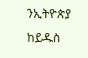ንኢትዮጵያ ከይዱስ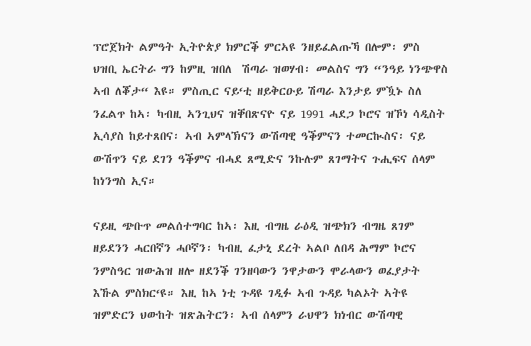ፕሮጀክት ልምዓት ኢትዮጵያ ክምርቕ ምርኣዩ ንዘይፈልጡኻ በሎም፡ ምስ ህዝቢ ኤርትራ ግን ከምዚ ዝበለ  ሽጣራ ዝወሃብ፡ መልስና ግን “ንዓይ ነንጭዋስ ኣብ ለቖታ“ እዩ። ምስጢር ናይ‘ቲ ዘይቅርዑይ ሽጣራ እንታይ ምዃኑ ስለ ንፈልጥ ከኣ፡ ካብዚ ኣንጊህና ዝቐበጽናዮ ናይ 1991 ሓደጋ ኮሮና ዝኾነ ሳዲስት ኢሳያስ ከይተጸበና፡ ኣብ ኣምላኽናን ውሽጣዊ ዓቕምናን ተመርኲስና፡ ናይ ውሽጥን ናይ ደገን ዓቕምና ብሓደ ጸሚድና ንኩሉም ጸገማትና ጉሒፍና ሰላም ከነንግስ ኢና።

ናይዚ ጭቡጥ መልሰተግባር ከኣ፡ እዚ ብግዜ ራዕዲ ዝጭክን ብግዜ ጸገም ዘይደንን ሓርበኛን ሓቦኛን፡ ካብዚ ፈታኒ ደረት ኣልቦ ለበዳ ሕማም ኮሮና ንምስዓር ዝውሕዝ ዘሎ ዘደንቕ ገንዘባውን ንዋታውን ሞራላውን ወፈያታት እኹል ምስክር‘ዩ። እዚ ከኣ ነቲ ጉዳዩ ገዲፉ ኣብ ጉዳይ ካልኦት ኣትዩ ዝምድርን ህውከት ዝጽሕትርን፡ ኣብ ሰላምን ራህዋን ክነብር ውሽጣዊ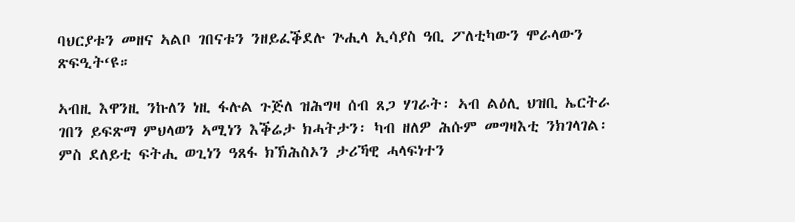ባህርያቱን መዘና ኣልቦ ገበናቱን ንዘይፈቕደሉ ጕሒላ ኢሳያስ ዓቢ ፖለቲካውን ሞራላውን ጽፍዒት‘ዩ።

ኣብዚ እዋንዚ ንኩለን ነዚ ፋሉል ጉጅለ ዝሕግዛ ሰብ ጸጋ ሃገራት፡ ኣብ ልዕሊ ህዝቢ ኤርትራ ገበን ይፍጽማ ምህላወን ኣሚነን እቕሬታ ክሓትታን፡ ካብ ዘለዎ ሕሱም መግዛእቲ ንክገላገል፡ ምስ ደለይቲ ፍትሒ ወጊነን ዓጸፋ ክኽሕስኦን ታሪኻዊ ሓላፍነተን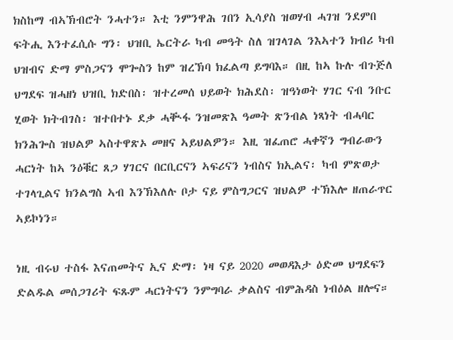ክስከማ ብኣኽብሮት ንሓተን። እቲ ንምንዋሕ ገበን ኢሳያስ ዝወሃብ ሓገዝ ንደምበ ፍትሒ እንተፈሲሱ ግን፡ ህዝቢ ኤርትራ ካብ መዓት ስለ ዝገላገል ንእኣተን ክብሪ ካብ ህዝብና ድማ ምስጋናን ሞጐስን ከም ዝረኽባ ክፈልጣ ይግባእ። በዚ ከኣ ኩሉ ብጉጅለ ህግደፍ ዝሓዘነ ህዝቢ ክድበስ፡ ዝተረመሰ ህይወት ክሕደስ፡ ዝዓነወት ሃገር ናብ ንቡር ሂወት ክትብገስ፡ ዝተበተኑ ደቃ ሓቚፋ ንዝመጽእ ዓመት ጽንብል ነጻነት ብሓባር ክንሕጐስ ዝህልዎ ኣስተዋጽኦ መዘና ኣይህልዎን። እዚ ዝፈጠሮ ሓቀኛን ግብራውን ሓርነት ከኣ ንዕቑር ጸጋ ሃገርና በርቢርናን ኣፍሪናን ነብስና ክኢልና፡ ካብ ምጽወታ ተገላጊልና ክንልግስ ኣብ እንኽእለሉ ቦታ ናይ ምስግጋርና ዝህልዎ ተኽእሎ ዘጠራጥር ኣይኮነን።

ነዚ ብሩህ ተስፋ እናጠመትና ኢና ድማ፡ ነዛ ናይ 2020 መወዳእታ ዕድመ ህግደፍን ድልዱል መሰጋገሪት ፍጹም ሓርነትናን ንምግባራ ቃልስና ብምሕዳስ ነብዕል ዘሎና።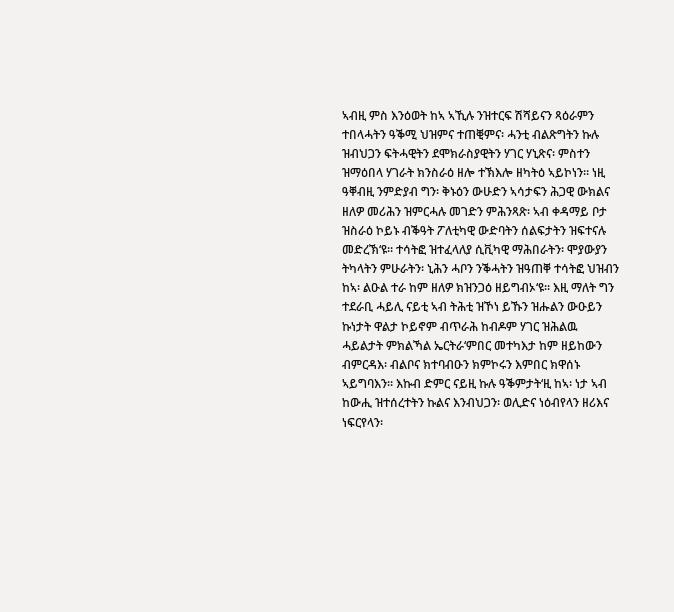ኣብዚ ምስ እንዕወት ከኣ ኣኺሉ ንዝተርፍ ሽሻይናን ጻዕራምን ተበላሓትን ዓቕሚ ህዝምና ተጠቒምና፡ ሓንቲ ብልጽግትን ኩሉ ዝብህጋን ፍትሓዊትን ደሞክራስያዊትን ሃገር ሃኒጽና፡ ምስተን ዝማዕበላ ሃገራት ክንስራዕ ዘሎ ተኽእሎ ዘካትዕ ኣይኮነን። ነዚ ዓቐብዚ ንምድያብ ግን፡ ቅኑዕን ውሁድን ኣሳታፍን ሕጋዊ ውክልና ዘለዎ መሪሕን ዝምርሓሉ መገድን ምሕንጻጽ፡ ኣብ ቀዳማይ ቦታ ዝስራዕ ኮይኑ ብቕዓት ፖለቲካዊ ውድባትን ሰልፍታትን ዝፍተናሉ መድረኽ‘ዩ። ተሳትፎ ዝተፈላለያ ሲቪካዊ ማሕበራትን፡ ሞያውያን ትካላትን ምሁራትን፡ ኒሕን ሓቦን ንቕሓትን ዝዓጠቐ ተሳትፎ ህዝብን ከኣ፡ ልዑል ተራ ከም ዘለዎ ክዝንጋዕ ዘይግብኦ‘ዩ። እዚ ማለት ግን ተደራቢ ሓይሊ ናይቲ ኣብ ትሕቲ ዝኾነ ይኹን ዝሑልን ውዑይን ኩነታት ዋልታ ኮይኖም ብጥራሕ ከብዶም ሃገር ዝሕልዉ ሓይልታት ምክልኻል ኤርትራ‘ምበር መተካእታ ከም ዘይከውን ብምርዳእ፡ ብልቦና ክተባብዑን ክምኮሩን እምበር ክዋሰኑ ኣይግባእን። እኩብ ድምር ናይዚ ኩሉ ዓቕምታት‘ዚ ከኣ፡ ነታ ኣብ ከውሒ ዝተሰረተትን ኩልና እንብህጋን፡ ወሊድና ነዕብየላን ዘሪእና ነፍርየላን፡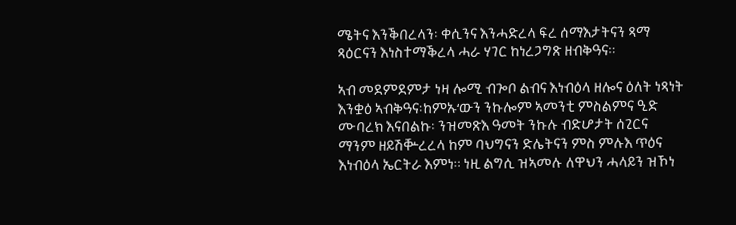ሜትና እንቕበረላን፡ ቀሲንና እንሓድረላ ፍረ ሰማእታትናን ጻማ ጻዕርናን እነስተማቕረላ ሓራ ሃገር ከነረጋግጽ ዘብቅዓና።

ኣብ መደምደምታ ነዛ ሎሚ ብጐቦ ልብና እነብዕላ ዘሎና ዕለት ነጻነት እንቋዕ ኣብቅዓና፡ከምኡ‘ውን ንኩሎም ኣመንቲ ምስልምና ዒድ ሙባረክ እናበልኩ፡ ንዝመጽእ ዓመት ንኩሉ ብድሆታት ሰጊርና ማንም ዘይሽቝረረላ ከም ባህግናን ድሌትናን ምስ ምሉእ ጥዕና እነብዕላ ኤርትራ እምነ። ነዚ ልግሲ ዝኣመሉ ለዋህን ሓላይን ዝኾነ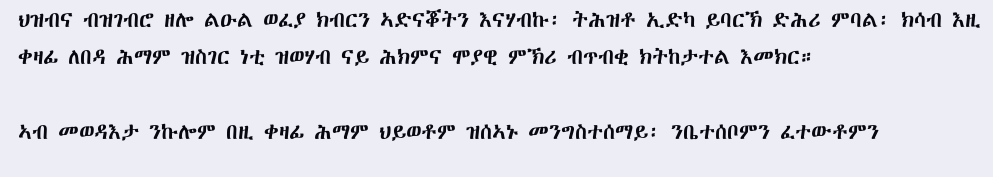ህዝብና ብዝገብሮ ዘሎ ልዑል ወፈያ ክብርን ኣድናቖትን እናሃብኩ፡ ትሕዝቶ ኢድካ ይባርኽ ድሕሪ ምባል፡ ክሳብ እዚ ቀዛፊ ለበዳ ሕማም ዝስገር ነቲ ዝወሃብ ናይ ሕክምና ሞያዊ ምኽሪ ብጥብቂ ክትከታተል እመክር።

ኣብ መወዳእታ ንኩሎም በዚ ቀዛፊ ሕማም ህይወቶም ዝሰኣኑ መንግስተሰማይ፡ ንቤተሰቦምን ፈተውቶምን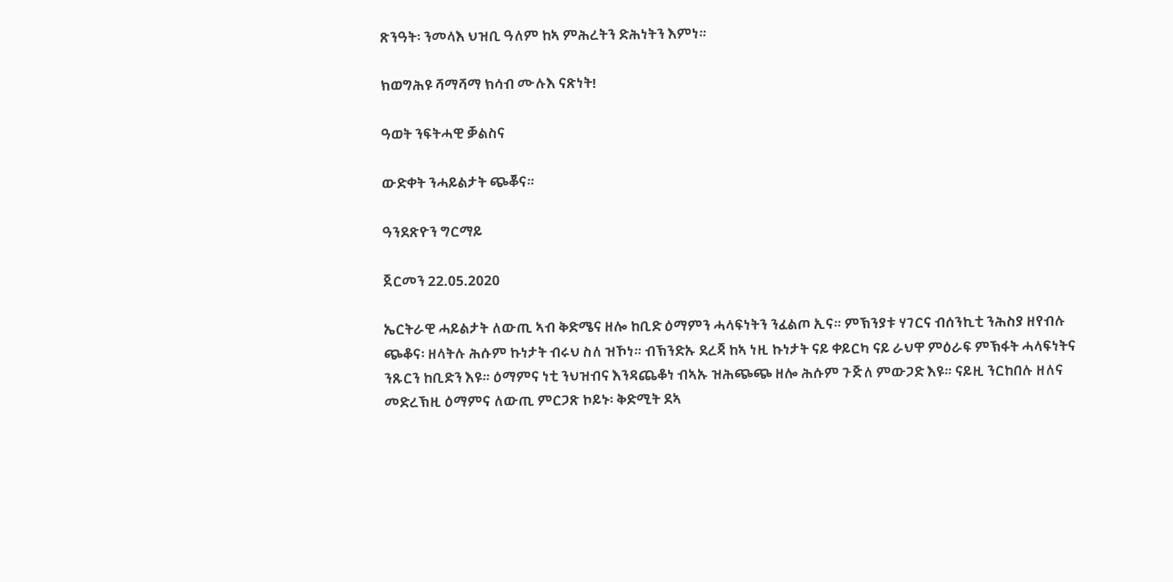ጽንዓት፡ ንመላእ ህዝቢ ዓለም ከኣ ምሕረትን ድሕነትን እምነ።

ክወግሕዩ ሻማሻማ ክሳብ ሙሉእ ናጽነት!

ዓወት ንፍትሓዊ ቓልስና

ውድቀት ንሓይልታት ጭቖና።

ዓንደጽዮን ግርማይ

ጀርመን 22.05.2020

ኤርትራዊ ሓይልታት ለውጢ ኣብ ቅድሜና ዘሎ ከቢድ ዕማምን ሓላፍነትን ንፈልጦ ኢና። ምኽንያቱ ሃገርና ብሰንኪቲ ንሕስያ ዘየብሉ ጭቆና፡ ዘላትሉ ሕሱም ኩነታት ብሩህ ስለ ዝኾነ። ብኽንድኡ ደረጃ ከኣ ነዚ ኩነታት ናይ ቀይርካ ናይ ራህዋ ምዕራፍ ምኽፋት ሓላፍነትና ንጹርን ከቢድን እዩ። ዕማምና ነቲ ንህዝብና እንዳጨቆነ ብኣኡ ዝሕጭጭ ዘሎ ሕሱም ጉጅለ ምውጋድ እዩ። ናይዚ ንርከበሉ ዘለና መድረኽዚ ዕማምና ለውጢ ምርጋጽ ኮይኑ፡ ቅድሚት ደኣ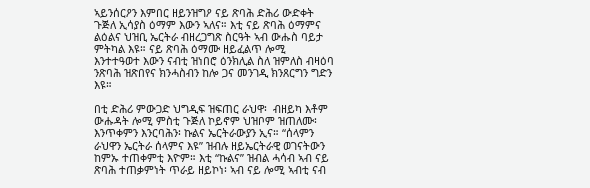ኣይንሰርዖን እምበር ዘይንዝግዖ ናይ ጽባሕ ድሕሪ ውድቀት ጉጅለ ኢሳያስ ዕማም እውን ኣለና። እቲ ናይ ጽባሕ ዕማምና ልዕልና ህዝቢ ኤርትራ ብዘረጋግጽ ስርዓት ኣብ ውሑስ ባይታ ምትካል እዩ። ናይ ጽባሕ ዕማሙ ዘይፈልጥ ሎሚ እንተተዓወተ እውን ናብቲ ዝነበሮ ዕንክሊል ስለ ዝምለስ ብዛዕባ ንጽባሕ ዝጽበየና ክንሓስብን ከሎ ጋና መንገዲ ክንጸርግን ግድን እዩ።

በቲ ድሕሪ ምውጋድ ህግዲፍ ዝፍጠር ራህዋ፡  ብዘይካ እቶም ውሑዳት ሎሚ ምስቲ ጉጅለ ኮይኖም ህዝቦም ዝጠለሙ፡ እንጥቀምን እንርባሕን፡ ኩልና ኤርትራውያን ኢና። “ሰላምን ራህዋን ኤርትራ ሰላምና እዩ” ዝብሉ ዘይኤርትራዊ ወገናትውን ከምኡ ተጠቀምቲ እዮም። እቲ “ኩልና” ዝብል ሓሳብ ኣብ ናይ ጽባሕ ተጠቃምነት ጥራይ ዘይኮነ፡ ኣብ ናይ ሎሚ ኣብቲ ናብ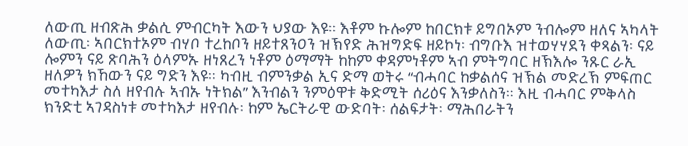ለውጢ ዘብጽሕ ቃልሲ ምብርካት እውን ህያው እዩ። እቶም ኩሎም ከበርክቱ ይግበኦም ንብሎም ዘለና ኣካላት ለውጢ፡ ኣበርክተኦም ብሃቦ ተረከቦን ዘይተጸንዐን ዝኽየድ ሕዝግድፍ ዘይኮነ፡ ብግቡእ ዝተወሃሃደን ቀጻልን፡ ናይ ሎምን ናይ ጽባሕን ዕላምኡ ዘነጸረን ነቶም ዕማማት ከከም ቀዳምነቶም ኣብ ምትግባር ዘኽእሎ ንጹር ራኢ ዘለዎን ክኸውን ናይ ግድን እዩ። ካብዚ ብምንቃል ኢና ድማ ወትሩ “ብሓባር ከቃልሰና ዝኽል መድረኽ ምፍጠር መተካእታ ስለ ዘየብሉ ኣብኡ ነትክል” እንብልን ንምዕዋቱ ቅድሚት ሰሪዕና እንቃለስን። እዚ ብሓባር ምቅላስ ክንድቲ ኣገዳስነቱ መተካእታ ዘየብሉ፡ ከም ኤርትራዊ ውድባት፡ ሰልፍታት፡ ማሕበራትን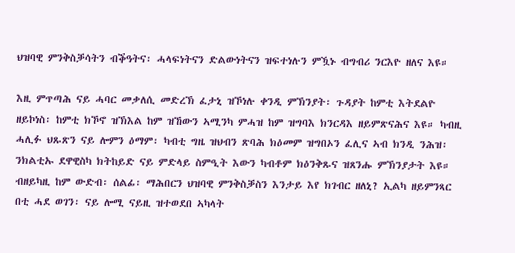ህዝባዊ ምንቅስቓሳትን ብቕዓትና፡ ሓላፍነትናን ድልውነትናን ዝፍተነሉን ምዃኑ ብግብሪ ንርእዮ ዘለና እዩ።

እዚ ምጥጣሕ ናይ ሓባር መቃለሲ መድረኽ ፈታኒ ዝኾነሉ ቀንዲ ምኽንያት፡ ጉዳያት ከምቲ እትደልዮ ዘይኮነስ፡ ከምቲ ክኾኖ ዝኽእል ከም ዝኸውን ኣሚንካ ምሓዝ ከም ዝግባእ ክንርዳእ ዘይምጽናሕና እዩ። ካብዚ ሓሊፉ ህጹጽን ናይ ሎምን ዕማም፡ ካብቲ ግዜ ዝህብን ጽባሕ ክዕመም ዝግበኦን ፈሊና ኣብ ክንዲ ንሕዝ፡ ንክልቲኡ ደዋዊስካ ክትከይድ ናይ ምድላይ ስምዒት እውን ካብቶም ክዕንቅጹና ዝጸንሑ ምኽንያታት እዩ። ብዘይካዚ ከም ውድብ፡ ሰልፊ፡ ማሕበርን ህዝባዊ ምንቅስቓስን እንታይ እየ ክገብር ዘለኒ? ኢልካ ዘይምንጻር በቲ ሓደ ወገን፡ ናይ ሎሚ ናይዚ ዝተወደበ ኣካላት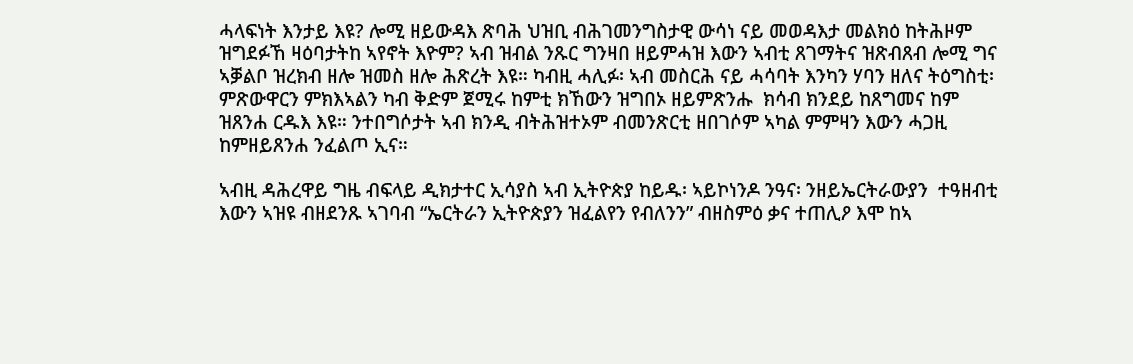ሓላፍነት እንታይ እዩ? ሎሚ ዘይውዳእ ጽባሕ ህዝቢ ብሕገመንግስታዊ ውሳነ ናይ መወዳእታ መልክዕ ከትሕዞም ዝግደፉኸ ዛዕባታትከ ኣየኖት እዮም? ኣብ ዝብል ንጹር ግንዛበ ዘይምሓዝ እውን ኣብቲ ጸገማትና ዝጽብጸብ ሎሚ ግና ኣቓልቦ ዝረክብ ዘሎ ዝመስ ዘሎ ሕጽረት እዩ። ካብዚ ሓሊፉ፡ ኣብ መስርሕ ናይ ሓሳባት እንካን ሃባን ዘለና ትዕግስቲ፡ ምጽውዋርን ምክእኣልን ካብ ቅድም ጀሚሩ ከምቲ ክኸውን ዝግበኦ ዘይምጽንሑ  ክሳብ ክንደይ ከጸግመና ከም ዝጸንሐ ርዱእ እዩ። ንተበግሶታት ኣብ ክንዲ ብትሕዝተኦም ብመንጽርቲ ዘበገሶም ኣካል ምምዛን እውን ሓጋዚ ከምዘይጸንሐ ንፈልጦ ኢና።

ኣብዚ ዳሕረዋይ ግዜ ብፍላይ ዲክታተር ኢሳያስ ኣብ ኢትዮጵያ ከይዱ፡ ኣይኮነንዶ ንዓና፡ ንዘይኤርትራውያን  ተዓዘብቲ እውን ኣዝዩ ብዘደንጹ ኣገባብ “ኤርትራን ኢትዮጵያን ዝፈልየን የብለንን” ብዘስምዕ ቃና ተጠሊዖ እሞ ከኣ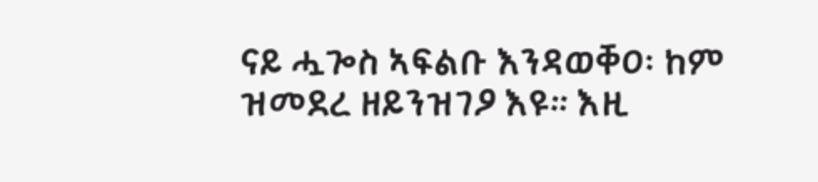ናይ ሗጐስ ኣፍልቡ እንዳወቐዐ፡ ከም ዝመደረ ዘይንዝገዖ እዩ። እዚ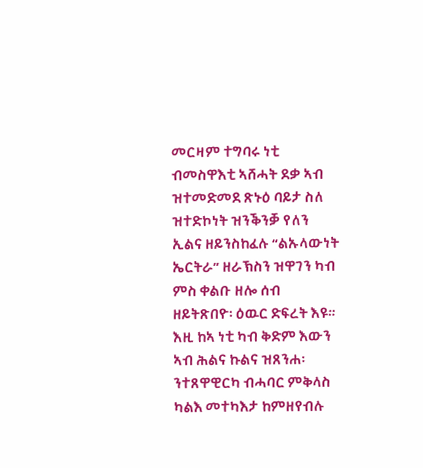መርዛም ተግባሩ ነቲ  ብመስዋእቲ ኣሸሓት ደቃ ኣብ ዝተመድመደ ጽኑዕ ባይታ ስለ ዝተድኮነት ዝንቕንቓ የለን ኢልና ዘይንስከፈሉ “ልኡላውነት ኤርትራ” ዘራኽስን ዝዋገን ካብ ምስ ቀልቡ ዘሎ ሰብ ዘይትጽበዮ፡ ዕዉር ድፍረት እዩ። እዚ ከኣ ነቲ ካብ ቅድም እውን ኣብ ሕልና ኩልና ዝጸንሐ፡ ንተጸዋዊርካ ብሓባር ምቅላስ ካልእ መተካእታ ከምዘየብሉ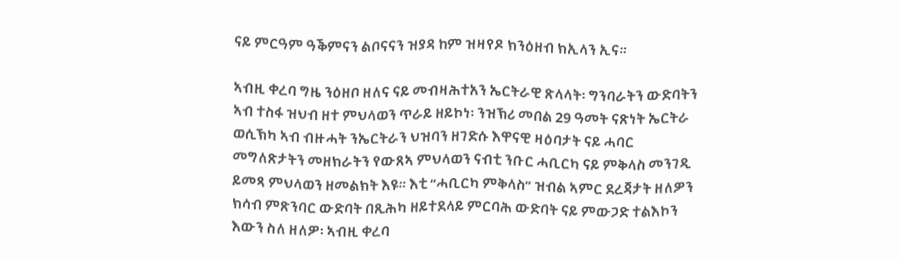ናይ ምርዓም ዓቕምናን ልቦናናን ዝያዳ ከም ዝዛየዶ ክንዕዘብ ክኢላን ኢና።

ኣብዚ ቀረባ ግዜ ንዕዘቦ ዘለና ናይ መብዛሕተአን ኤርትራዊ ጽላላት፡ ግንባራትን ውድባትን ኣብ ተስፋ ዝህብ ዘተ ምህላወን ጥራይ ዘይኮነ፡ ንዝኽሪ መበል 29 ዓመት ናጽነት ኤርትራ ወሲኽካ ኣብ ብዙሓት ንኤርትራን ህዝባን ዘገድሱ እዋናዊ ዛዕባታት ናይ ሓባር መግለጽታትን መዘክራትን የውጸኣ ምህላወን ናብቲ ንቡር ሓቢርካ ናይ ምቅላስ መንገዲ ይመጻ ምህላወን ዘመልክት እዩ። እቲ “ሓቢርካ ምቅላስ” ዝብል ኣምር ደረጃታት ዘለዎን ክሳብ ምጽንባር ውድባት በጺሕካ ዘይተደላይ ምርባሕ ውድባት ናይ ምውጋድ ተልእኮን እውን ስለ ዘለዎ፡ ኣብዚ ቀረባ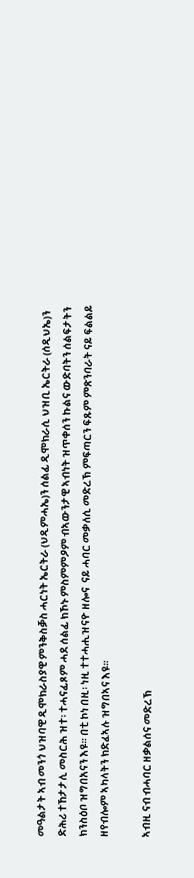መዓልታት ኣብ መንጎ ህዝባዊ ዲሞክራስያዊ ምንቅስቓስ ሓርነት ኤርትራ (ህዲምሓኤ)ን ሰልፊ ዲሞክራሲ ህዝቢ ኤርትራ (ሰዲህኤ)ን ድሕሪ ተኸታታሊ መስርሕ ዝተ፡ ተሓናፊጾም ሓደ ሰልፊ ክኾኑ ምስምምዖም ብኣውንታዊ ኣብነት ዝጥቀሰን ኩልና ውድባትን ሰልፍታትን ክንስዕቦ ዝግበአናን እዩ። በቲ ኮነ በዚ፡ ነዚ ተተሓሒዝናዮ ዘሎና  ናይ ሓባር መቃለሲ መድረኽ ምፍጣርን ፍጹም ምጽንባራት ናይ ፍልልይ ዘየብሎም ኣካላትን ክድፈኣሉ ዝግበኣና እዩ።

ኣብዚ ናብ ብሓባር ዘቃልሰና መድረኽ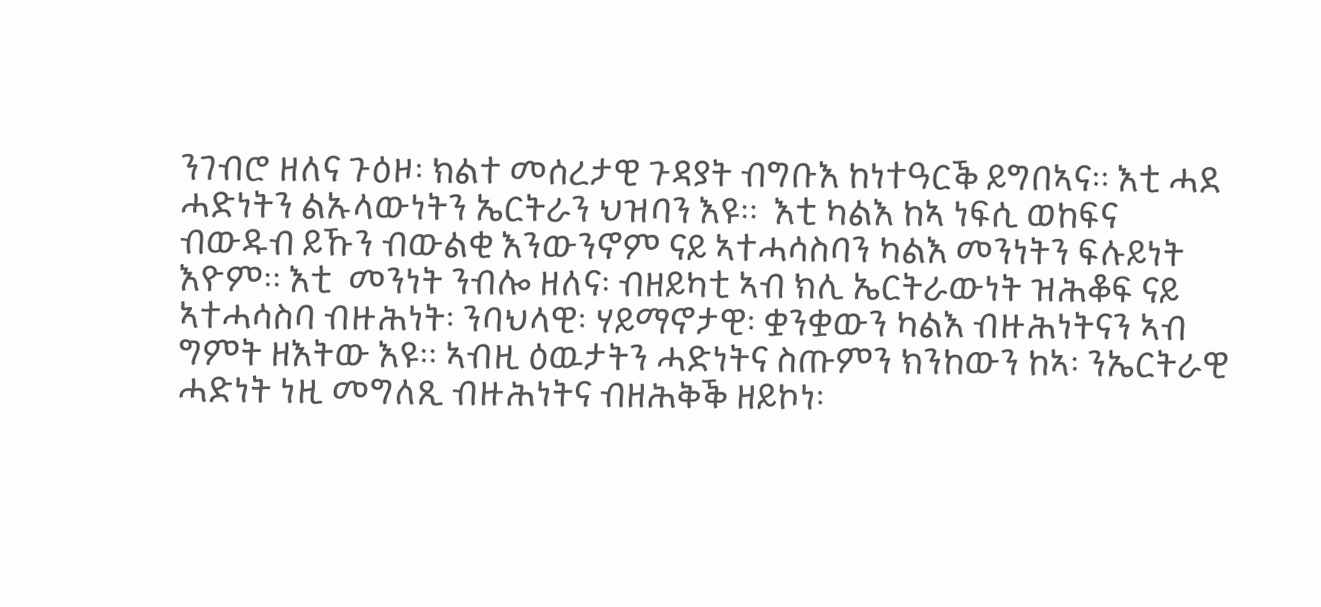ንገብሮ ዘለና ጉዕዞ፡ ክልተ መሰረታዊ ጉዳያት ብግቡእ ከነተዓርቕ ይግበኣና። እቲ ሓደ ሓድነትን ልኡላውነትን ኤርትራን ህዝባን እዩ።  እቲ ካልእ ከኣ ነፍሲ ወከፍና ብውዱብ ይኹን ብውልቂ እንውንኖም ናይ ኣተሓሳስባን ካልእ መንነትን ፍሉይነት እዮም። እቲ  መንነት ንብሎ ዘለና፡ ብዘይካቲ ኣብ ክሊ ኤርትራውነት ዝሕቆፍ ናይ ኣተሓሳስባ ብዙሕነት፡ ንባህላዊ፡ ሃይማኖታዊ፡ ቋንቋውን ካልእ ብዙሕነትናን ኣብ ግምት ዘእትው እዩ። ኣብዚ ዕዉታትን ሓድነትና ስጡምን ክንከውን ከኣ፡ ንኤርትራዊ ሓድነት ነዚ መግለጺ ብዙሕነትና ብዘሕቅቕ ዘይኮነ፡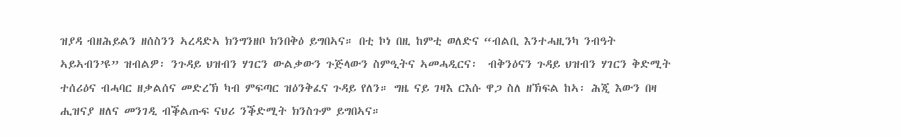ዝያዳ ብዘሕይልን ዘሰስንን ኣረዳድኣ ክንግንዘቦ ክንበቅዕ ይግበኣና። በቲ ኮነ በዚ ከምቲ ወለድና “ብልቢ እንተሓዚንካ ንብዓት ኣይኣብን’ዩ” ዝብልዎ፡ ንጉዳይ ህዝብን ሃገርን ውልቃውን ጉጅላውን ስምዒትና ኣመሓዲርና፡  ብቅንዕናን ጉዳይ ህዝብን ሃገርን ቅድሚት ተሰሪዕና ብሓባር ዘቃልሰና መድረኽ ካብ ምፍጣር ዝዕንቅፈና ጉዳይ የለን። ግዜ ናይ ገዛእ ርእሱ ዋጋ ስለ ዘኽፍል ከኣ፡ ሕጂ እውን በዛ ሒዝናያ ዘለና መንገዲ ብቕልጡፍ ናህሪ ንቕድሚት ክንስጉም ይግበኣና።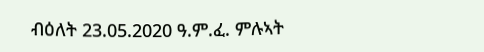ብዕለት 23.05.2020 ዓ.ም.ፈ. ምሉኣት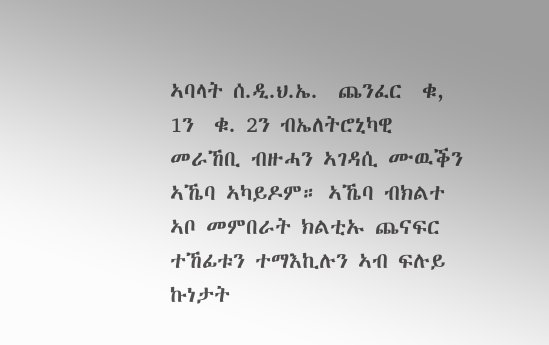ኣባላት ሰ.ዲ.ህ.ኤ.  ጨንፈር  ቁ, 1ን  ቁ. 2ን ብኤለትሮኒካዊ  መራኸቢ ብዙሓን ኣገዳሲ ሙዉቕን ኣኼባ ኣካይዶም። ኣኼባ ብክልተ ኣቦ መምበራት ክልቲኡ ጨናፍር ተኸፊቱን ተማእኪሉን ኣብ ፍሉይ ኩነታት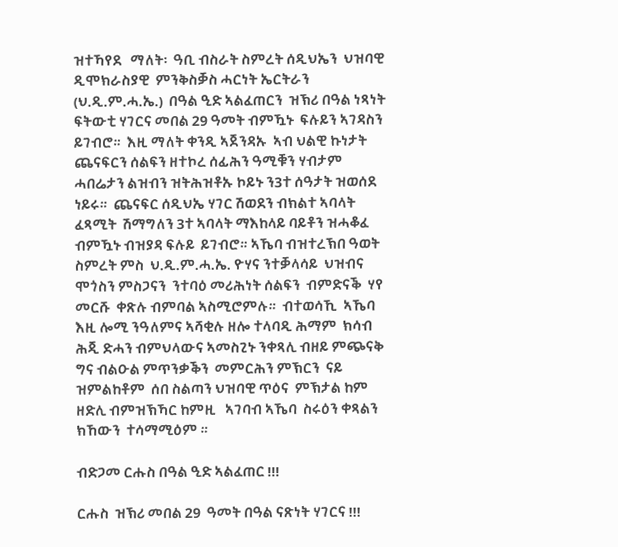ዝተኻየደ   ማለት፡  ዓቢ ብስራት ስምረት ሰዲህኤን  ህዝባዊ ዲሞክራስያዊ  ምንቅስቓስ ሓርነት ኤርትራን (ህ.ዲ.ም.ሓ.ኤ.)  በዓል ዒድ ኣልፈጠርን  ዝኽሪ በዓል ነጻነት ፍትውቲ ሃገርና መበል 29 ዓመት ብምዃኑ  ፍሉይን ኣገዳስን ይገብሮ።  እዚ ማለት ቀንዲ ኣጀንዳኡ  ኣብ ህልዊ ኩነታት ጨናፍርን ሰልፍን ዘተኮረ ሰፊሕን ዓሚቑን ሃብታም ሓበሬታን ልዝብን ዝትሕዝቶኡ ኮይኑ ን3ተ ሰዓታት ዝወሰደ ነይሩ።  ጨናፍር ሰዲህኤ ሃገር ሽወደን ብክልተ ኣባላት ፈጻሚት  ሽማግለን 3ተ ኣባላት ማእከላይ ባይቶን ዝሓቆፈ ብምዃኑ ብዝያዳ ፍሉይ  ይገብሮ። ኣኼባ ብዝተረኽበ ዓወት  ስምረት ምስ  ህ.ዲ.ም.ሓ.ኤ. ዮሃና ንተቓላሳይ  ህዝብና ሞጎስን ምስጋናን  ንተባዕ መሪሕነት ሰልፍን  ብምድናቕ  ሃየ መርሹ  ቀጽሉ ብምባል ኣስሚሮምሉ።  ብተወሳኺ  ኣኼባ እዚ ሎሚ ንዓለምና ኣሻቂሉ ዘሎ ተላባዲ ሕማም  ክሳብ  ሕጂ ድሓን ብምህላውና ኣመስጊኑ ንቀጻሊ ብዘይ ምጭናቅ  ግና ብልዑል ምጥንቃቕን  መምርሕን ምኽርን  ናይ ዝምልከቶም  ሰበ ስልጣን ህዝባዊ ጥዕና  ምኽታል ከም ዘድሊ ብምዝኽኻር ከምዚ   ኣገባብ ኣኼባ  ስሩዕን ቀጻልን  ክኸውን  ተሳማሚዕም ።

ብድጋመ ርሑስ በዓል ዒድ ኣልፈጠር !!!

ርሑስ  ዝኽሪ መበል 29  ዓመት በዓል ናጽነት ሃገርና !!!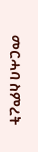መርሓባ ስምረት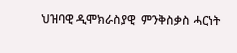ህዝባዊ ዲሞክራስያዊ  ምንቅስቃስ ሓርነት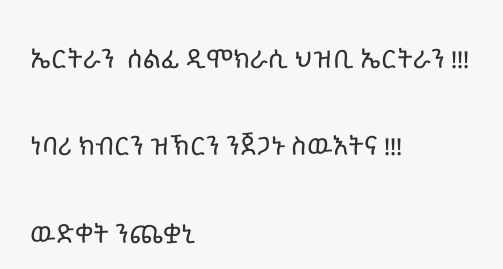ኤርትራን  ሰልፊ ዲሞክራሲ ህዝቢ ኤርትራን !!!

ነባሪ ክብርን ዝኽርን ንጀጋኑ ስዉእትና !!!

ዉድቀት ንጨቋኒ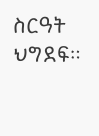ስርዓት ህግደፍ።